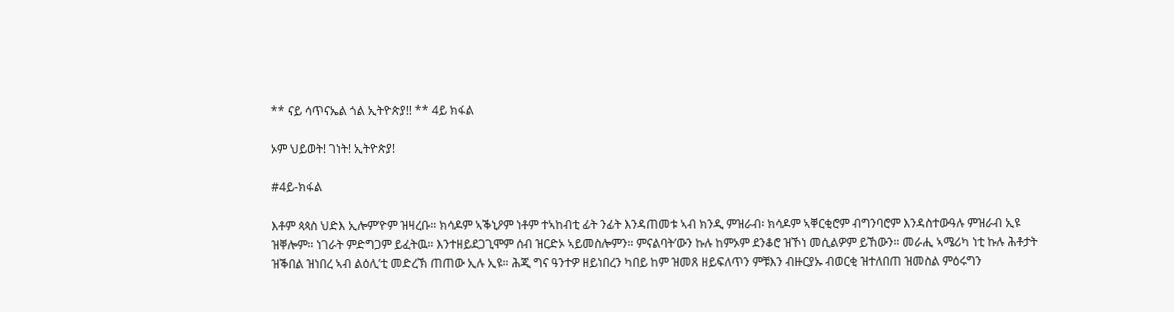** ናይ ሳጥናኤል ጎል ኢትዮጵያ!! ** 4ይ ክፋል

ኦም ህይወት! ገነት! ኢትዮጵያ!

#4ይ-ክፋል

እቶም ጳጳስ ህድእ ኢሎም’ዮም ዝዛረቡ። ክሳዶም ኣቕኒዖም ነቶም ተኣከብቲ ፊት ንፊት እንዳጠመቱ ኣብ ክንዲ ምዝራብ፡ ክሳዶም ኣቐርቂሮም ብግንባሮም እንዳስተውዓሉ ምዝራብ ኢዩ ዝቐሎም። ነገራት ምድግጋም ይፈትዉ። እንተዘይደጋጊሞም ሰብ ዝርድኦ ኣይመስሎምን። ምናልባት’ውን ኩሉ ከምኦም ደንቆሮ ዝኾነ መሲልዎም ይኸውን። መራሒ ኣሜሪካ ነቲ ኩሉ ሕቶታት ዝቕበል ዝነበረ ኣብ ልዕሊ’ቲ መድረኽ ጠጠው ኢሉ ኢዩ። ሕጂ ግና ዓንተዎ ዘይነበረን ካበይ ከም ዝመጸ ዘይፍለጥን ምቹእን ብዙርያኡ ብወርቂ ዝተለበጠ ዝመስል ምዕሩግን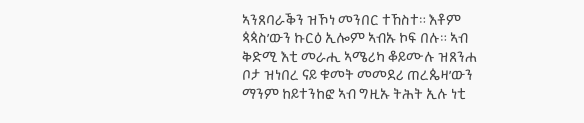ኣንጸባራቕን ዝኾነ መንበር ተኸስተ። እቶም ጳጳስ’ውን ኩርዕ ኢሎም ኣብኡ ኮፍ በሉ። ኣብ ቅድሚ እቲ መራሒ ኣሜሪካ ቆይሙሉ ዝጸንሐ ቦታ ዝነበረ ናይ ቁመት መመደሪ ጠረጴዛ’ውን ማንም ከይተንከፎ ኣብ ግዚኡ ትሕት ኢሉ ነቲ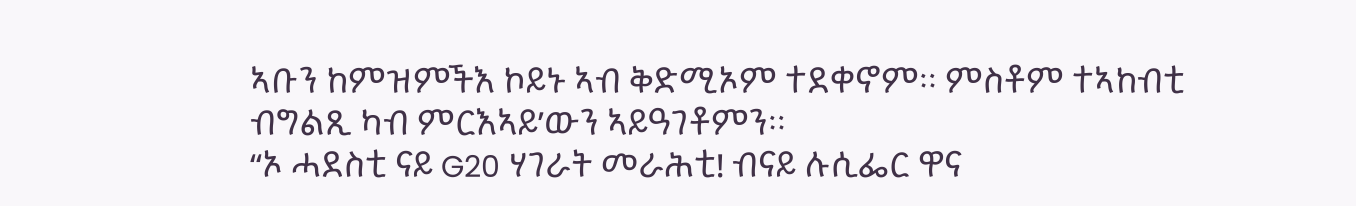ኣቡን ከምዝምችእ ኮይኑ ኣብ ቅድሚኦም ተደቀኖም። ምስቶም ተኣከብቲ ብግልጺ ካብ ምርእኣይ’ውን ኣይዓገቶምን።
“ኦ ሓደስቲ ናይ G20 ሃገራት መራሕቲ! ብናይ ሉሲፌር ዋና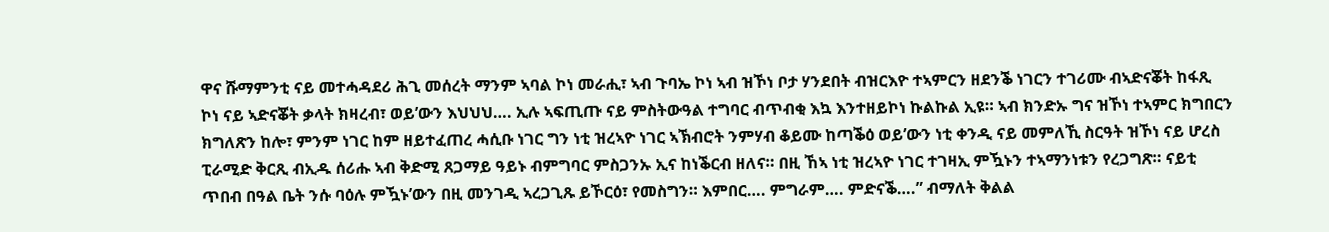ዋና ሹማምንቲ ናይ መተሓዳደሪ ሕጊ መሰረት ማንም ኣባል ኮነ መራሒ፣ ኣብ ጉባኤ ኮነ ኣብ ዝኾነ ቦታ ሃንደበት ብዝርእዮ ተኣምርን ዘደንቕ ነገርን ተገሪሙ ብኣድናቖት ከፋጺ ኮነ ናይ ኣድናቖት ቃላት ክዛረብ፣ ወይ’ውን እህህህ…. ኢሉ ኣፍጢጡ ናይ ምስትውዓል ተግባር ብጥብቂ እኳ እንተዘይኮነ ኩልኩል ኢዩ። ኣብ ክንድኡ ግና ዝኾነ ተኣምር ክግበርን ክግለጽን ከሎ፣ ምንም ነገር ከም ዘይተፈጠረ ሓሲቡ ነገር ግን ነቲ ዝረኣዮ ነገር ኣኽብሮት ንምሃብ ቆይሙ ከጣቕዕ ወይ’ውን ነቲ ቀንዲ ናይ መምለኺ ስርዓት ዝኾነ ናይ ሆረስ ፒራሚድ ቅርጺ ብኢዱ ሰሪሑ ኣብ ቅድሚ ጸጋማይ ዓይኑ ብምግባር ምስጋንኡ ኢና ከነቕርብ ዘለና። በዚ ኸኣ ነቲ ዝረኣዮ ነገር ተገዛኢ ምዃኑን ተኣማንነቱን የረጋግጽ። ናይቲ ጥበብ በዓል ቤት ንሱ ባዕሉ ምዃኑ’ውን በዚ መንገዲ ኣረጋጊጹ ይኾርዕ፣ የመስግን። እምበር…. ምግራም…. ምድናቕ….” ብማለት ቅልል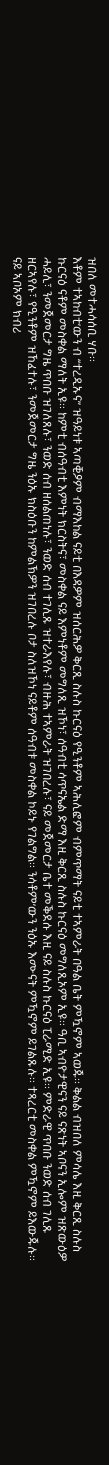ዝበለ መተሓሳሰቢ ሃቡ።
እቶም ተኣከብቲ’ውን ብ “ተረዲኡና” ዝዓይነቱ ኣጣቒዖም ብማእከል ናይቲ በእዳዎም ዝሰርሕዎ ቅርጺ ስሉስ ኩርናዕ የዒንቶም ኣሕሊፎም ብምጥማት ናይቲ ተኣምራት በዓል ቤት ምዃኖም ኣወጁ። ቅልል ብዝበለ ምሳሌ እዚ ቅርጺ ስሉስ ኩርናዕ ናቶም መስቀል ማለት ኢዩ። ከምቲ ብሰዓብቲ እምነት ክርስትና፣ መስቀል ናይ እምነቶም መግለጺ ዝኾነ፣ ሰዓብቲ ሳጥናኤል ድማ እዚ ቅርጺ ስሉስ ኩርናዕ መግለጺኦም ኢዩ። ዓቢ ኣብዮታዊናን ናይ ናጽነት ኣቦናን ኢሎም ዝጽውዕዎ ሓይሊ፣ ንመጀመርታ ግዜ ጥበቡ ዝገለጸሉ፣ ንወድ ሰብ ዘሰልጠነሉ፣ ንወድ ሰብ ተገሊጹ ዝተራእየሉ፣ ብዙሕ ተኣምራት ዝገበረሉ፣ ናይ መጀመርታ ቤተ መቕደሱ እዚ ናይ ስሉስ ኩርናዕ ፒራሚድ ኢዩ። ምድራዊ ጥበቡ ንወድ ሰብ ገሊጹ ዘርኣየሉ፣ የዒንቶም ዝኸፈተሉ፣ ንመጀመርታ ግዜ ንዕኡ ክስዕቡን ከምልኽዎን ዝገበረሉ ቦታ ስለዝኾነ ናይቶም ሰዓብቱ መስቀል ኮይኑ የገልግል። ንሳቶም’ውን ንዕኡ እሙናት ምዃኖም ይገልጹሉ። ተጻረርቲ መስቀል ምዃኖም ይእውጁሉ። ናይ ኣቦኦም ክብሪ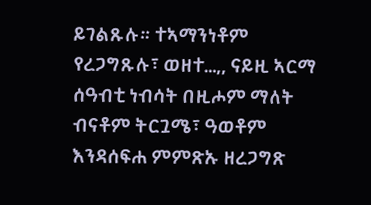ይገልጹሉ። ተኣማንነቶም የረጋግጹሉ፣ ወዘተ…,, ናይዚ ኣርማ ሰዓብቲ ነብሳት በዚሖም ማለት ብናቶም ትርጓሜ፣ ዓወቶም እንዳሰፍሐ ምምጽኡ ዘረጋግጽ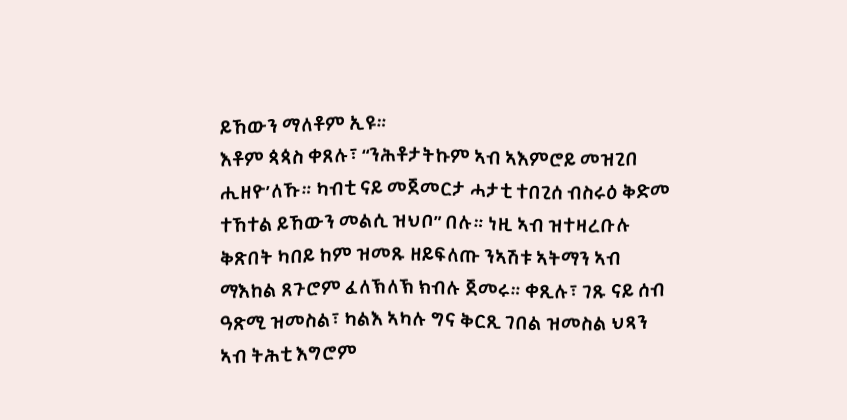ይኸውን ማለቶም ኢዩ።
እቶም ጳጳስ ቀጸሉ፣ “ንሕቶታትኩም ኣብ ኣእምሮይ መዝጊበ ሒዘዮ’ለኹ። ካብቲ ናይ መጀመርታ ሓታቲ ተበጊሰ ብስሩዕ ቅድመ ተኸተል ይኸውን መልሲ ዝህቦ” በሉ። ነዚ ኣብ ዝተዛረቡሉ ቅጽበት ካበይ ከም ዝመጹ ዘይፍለጡ ንኣሽቱ ኣትማን ኣብ ማእከል ጸጉሮም ፈለኽለኽ ክብሉ ጀመሩ። ቀጺሉ፣ ገጹ ናይ ሰብ ዓጽሚ ዝመስል፣ ካልእ ኣካሉ ግና ቅርጺ ገበል ዝመስል ህጻን ኣብ ትሕቲ እግሮም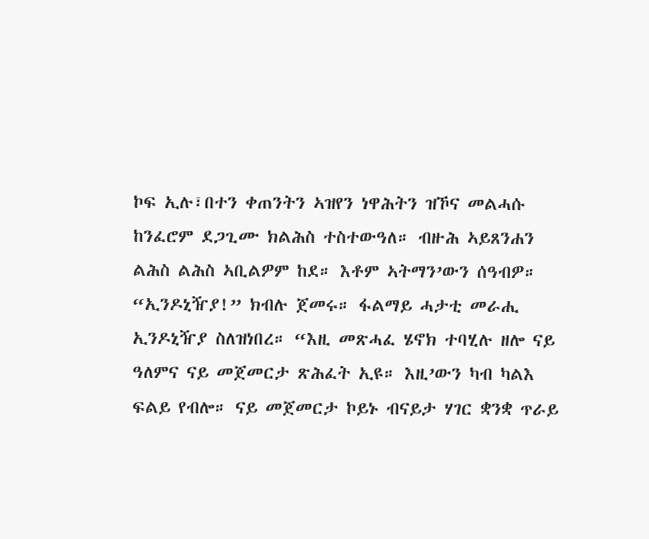ኮፍ ኢሉ፣በተን ቀጠንትን ኣዝየን ነዋሕትን ዝኾና መልሓሱ ከንፈሮም ደጋጊሙ ክልሕስ ተስተውዓለ። ብዙሕ ኣይጸንሐን ልሕስ ልሕስ ኣቢልዎም ከደ። እቶም ኣትማን’ውን ሰዓብዎ።
“ኢንዶኒዥያ!” ክብሉ ጀመሩ። ፋልማይ ሓታቲ መራሒ ኢንዶኒዥያ ስለዝነበረ። “እዚ መጽሓፈ ሄኖክ ተባሂሉ ዘሎ ናይ ዓለምና ናይ መጀመርታ ጽሕፈት ኢዩ። እዚ’ውን ካብ ካልእ ፍልይ የብሎ። ናይ መጀመርታ ኮይኑ ብናይታ ሃገር ቋንቋ ጥራይ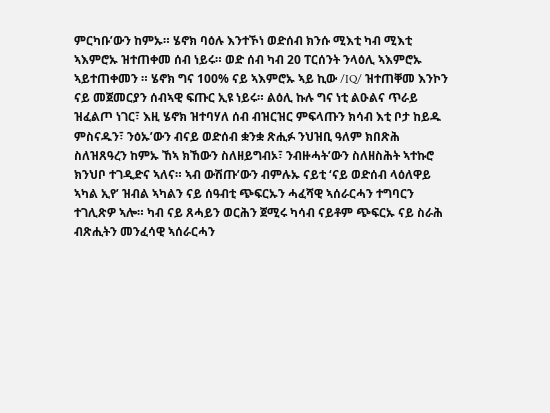ምርካቡ’ውን ከምኡ። ሄኖክ ባዕሉ እንተኾነ ወድሰብ ክንሱ ሚእቲ ካብ ሚእቲ ኣእምሮኡ ዝተጠቀመ ሰብ ነይሩ። ወድ ሰብ ካብ 20 ፐርሰንት ንላዕሊ ኣእምሮኡ ኣይተጠቀመን ። ሄኖክ ግና 100% ናይ ኣእምሮኡ ኣይ ኪው /IQ/ ዝተጠቐመ እንኮን ናይ መጀመርያን ሰብኣዊ ፍጡር ኢዩ ነይሩ። ልዕሊ ኩሉ ግና ነቲ ልዑልና ጥራይ ዝፈልጦ ነገር፣ እዚ ሄኖክ ዝተባሃለ ሰብ ብዝርዝር ምፍላጡን ክሳብ እቲ ቦታ ከይዱ ምስናዱን፣ ንዕኡ’ውን ብናይ ወድሰብ ቋንቋ ጽሒፉ ንህዝቢ ዓለም ክበጽሕ ስለዝጸዓረን ከምኡ ኸኣ ክኸውን ስለዘይግብኦ፣ ንብዙሓት’ውን ስለዘስሕት ኣተኩሮ ክንህቦ ተገዲድና ኣለና። ኣብ ውሽጡ’ውን ብምሉኡ ናይቲ ‘ናይ ወድሰብ ላዕለዋይ ኣካል ኢየ’ ዝብል ኣካልን ናይ ሰዓብቲ ጭፍርኡን ሓፈሻዊ ኣሰራርሓን ተግባርን ተገሊጽዎ ኣሎ። ካብ ናይ ጸሓይን ወርሕን ጀሚሩ ካሳብ ናይቶም ጭፍርኡ ናይ ስራሕ ብጽሒትን መንፈሳዊ ኣሰራርሓን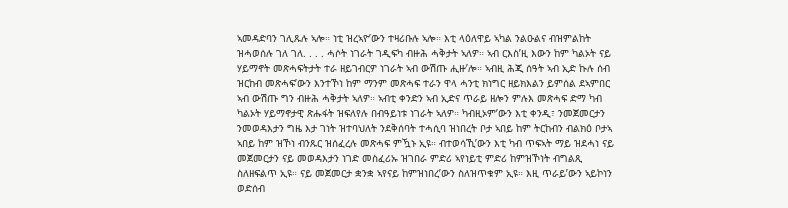ኣመዳድባን ገሊጹሉ ኣሎ። ነቲ ዝረኣዮ’ውን ተዛሪቡሉ ኣሎ። እቲ ላዕለዋይ ኣካል ንልዑልና ብዝምልከት ዝሓወሰሉ ገለ ገለ. . . . ሓሶት ነገራት ገዲፍካ ብዙሕ ሓቅታት ኣለዎ። ኣብ ርእስ’ዚ እውን ከም ካልኦት ናይ ሃይማኖት መጽሓፍትታት ተራ ዘይገብርዎ ነገራት ኣብ ውሽጡ ሒዙ’ሎ። ኣብዚ ሕጂ ሰዓት ኣብ ኢድ ኩሉ ሰብ ዝርከብ መጽሓፍ’ውን እንተኾነ ከም ማንም መጽሓፍ ተራን ዋላ ሓንቲ ክነግር ዘይክእልን ይምሰል ደኣምበር ኣብ ውሽጡ ግን ብዙሕ ሓቅታት ኣለዎ። ኣብቲ ቀንድን ኣብ ኢድና ጥራይ ዘሎን ምሉእ መጽሓፍ ድማ ካብ ካልኦት ሃይማኖታዊ ጽሑፋት ዝፍለየሉ በብዓይነቱ ነገራት ኣለዎ። ካብዚኦም’ውን እቲ ቀንዲ፣ ንመጀመርታን ንመወዳእታን ግዜ እታ ገነት ዝተባህለት ንደቅሰባት ተሓሲባ ዝነበረት ቦታ ኣበይ ከም ትርከብን ብልክዕ ቦታኣ ኣበይ ከም ዝኾነ ብንጹር ዝሰፈረሉ መጽሓፍ ምዃኑ ኢዩ። ብተወሳኺ’ውን እቲ ካብ ጥፍኣት ማይ ዝደሓነ ናይ መጀመርታን ናይ መወዳእታን ነገድ መስፈሪኡ ዝገበራ ምድሪ ኣየነይቲ ምድሪ ከምዝኾነት ብግልጺ ስለዘፍልጥ ኢዩ። ናይ መጀመርታ ቋንቋ ኣየናይ ከምዝነበረ’ውን ስለዝጥቁም ኢዩ። እዚ ጥራይ’ውን ኣይኮነን ወድሰብ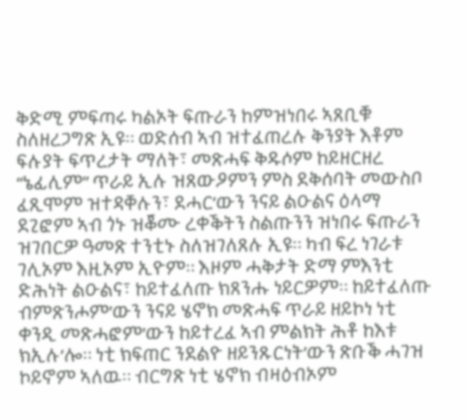ቅድሚ ምፍጣሩ ካልኦት ፍጡራን ከምዝነበሩ ኣጸቢቑ ስለዘረጋግጽ ኢዩ። ወድሰብ ኣብ ዝተፈጠረሉ ቅንያት እቶም ፍሉያት ፍጥረታት ማለት፣ መጽሓፍ ቅዱሶም ከይዘርዘረ “ኔፊሊም” ጥራይ ኢሉ ዝጸውዖምን ምስ ደቅሰባት መውስቦ ፈጺሞም ዝተዳቐሉን፣ ደሓር’ውን ንናይ ልዑልና ዕላማ ደጊፎም ኣብ ጎኑ ዝቖሙ ረቀቕትን ስልጡንን ዝነበሩ ፍጡራን ዝገበርዎ ዓመጽ ተንቲኑ ስለዝገለጸሉ ኢዩ። ካብ ፍረ ነገራቱ ገሊኦም እዚኦም ኢዮም። እዞም ሓቅታት ድማ ምእንቲ ድሕነት ልዑልና፣ ከይተፈለጡ ክጸንሑ ነይርዎም። ከይተፈለጡ ብምጽንሖም’ውን ንናይ ሄኖክ መጽሓፍ ጥራይ ዘይኮነ ነቲ ቀንዲ መጽሓፎም’ውን ከይተረፈ ኣብ ምልክት ሕቶ ከእቱ ክኢሉ’ሎ። ነቲ ክፍጠር ንደልዮ ዘይንጹርነት’ውን ጽቡቕ ሓገዝ ኮይኖም ኣለዉ። ብርግጽ ነቲ ሄኖክ ብዛዕብኦም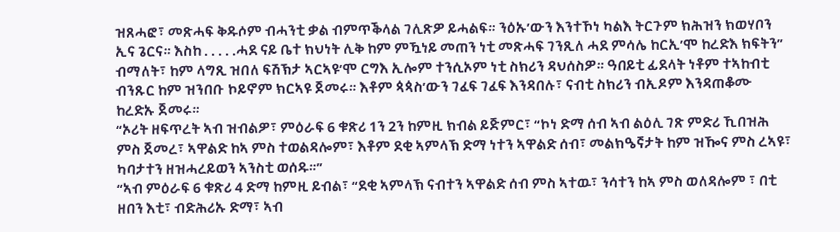ዝጸሓፎ፣ መጽሓፍ ቅዱሶም ብሓንቲ ቃል ብምጥቕላል ገሊጽዎ ይሓልፍ። ንዕኡ’ውን እንተኾነ ካልእ ትርጉም ክሕዝን ክወሃቦን ኢና ጌርና። እስከ . . . . .ሓደ ናይ ቤተ ክህነት ሊቅ ከም ምዃነይ መጠን ነቲ መጽሓፍ ገንጺለ ሓደ ምሳሌ ከርኢ’ሞ ከረድእ ክፍትን” ብማለት፣ ከም ላግጺ ዝበለ ፍሽኽታ ኣርኣዩ’ሞ ርግእ ኢሎም ተንሲኦም ነቲ ስክሪን ዳህሰስዎ። ዓበይቲ ፊደላት ነቶም ተኣከብቲ ብንጹር ከም ዝንበቡ ኮይኖም ክርኣዩ ጀመሩ። እቶም ጳጳስ’ውን ገፈፍ ገፈፍ እንዳበሉ፣ ናብቲ ስክሪን ብኢዶም እንዳጠቆሙ ከረድኡ ጀመሩ።
“ኦሪት ዘፍጥረት ኣብ ዝብልዎ፣ ምዕራፍ 6 ቁጽሪ 1ን 2ን ከምዚ ክብል ይጅምር፣ “ኮነ ድማ ሰብ ኣብ ልዕሊ ገጽ ምድሪ ኺበዝሕ ምስ ጀመረ፣ ኣዋልድ ከኣ ምስ ተወልዳሎም፣ እቶም ደቂ ኣምላኽ ድማ ነተን ኣዋልድ ሰብ፣ መልክዔኛታት ከም ዝዀና ምስ ረኣዩ፣ ካባታተን ዘዝሓረይወን ኣንስቲ ወሰዱ።”
“ኣብ ምዕራፍ 6 ቁጽሪ 4 ድማ ከምዚ ይብል፣ “ደቂ ኣምላኽ ናብተን ኣዋልድ ሰብ ምስ ኣተዉ፣ ንሳተን ከኣ ምስ ወለዳሎም ፣ በቲ ዘበን እቲ፣ ብድሕሪኡ ድማ፣ ኣብ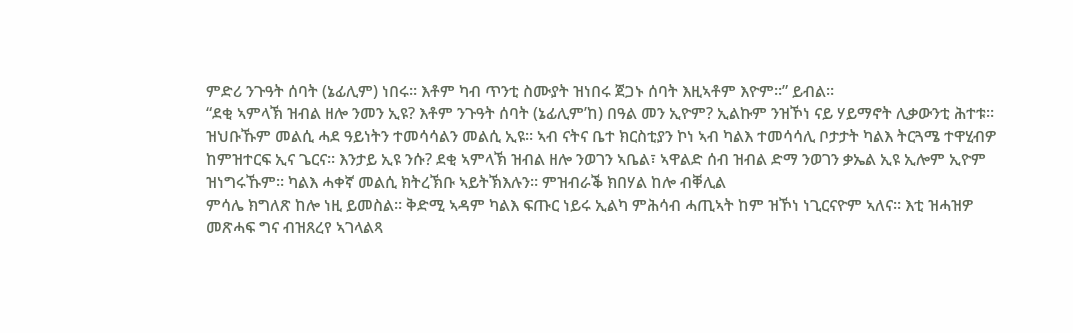ምድሪ ንጉዓት ሰባት (ኔፊሊም) ነበሩ። እቶም ካብ ጥንቲ ስሙያት ዝነበሩ ጀጋኑ ሰባት እዚኣቶም እዮም።” ይብል።
“ደቂ ኣምላኽ ዝብል ዘሎ ንመን ኢዩ? እቶም ንጉዓት ሰባት (ኔፊሊም’ከ) በዓል መን ኢዮም? ኢልኩም ንዝኾነ ናይ ሃይማኖት ሊቃውንቲ ሕተቱ። ዝህቡኹም መልሲ ሓደ ዓይነትን ተመሳሳልን መልሲ ኢዩ። ኣብ ናትና ቤተ ክርስቲያን ኮነ ኣብ ካልእ ተመሳሳሊ ቦታታት ካልእ ትርጓሜ ተዋሂብዎ ከምዝተርፍ ኢና ጌርና። እንታይ ኢዩ ንሱ? ደቂ ኣምላኽ ዝብል ዘሎ ንወገን ኣቤል፣ ኣዋልድ ሰብ ዝብል ድማ ንወገን ቃኤል ኢዩ ኢሎም ኢዮም ዝነግሩኹም። ካልእ ሓቀኛ መልሲ ክትረኽቡ ኣይትኽእሉን። ምዝብራቕ ክበሃል ከሎ ብቐሊል
ምሳሌ ክግለጽ ከሎ ነዚ ይመስል። ቅድሚ ኣዳም ካልእ ፍጡር ነይሩ ኢልካ ምሕሳብ ሓጢኣት ከም ዝኾነ ነጊርናዮም ኣለና። እቲ ዝሓዝዎ መጽሓፍ ግና ብዝጸረየ ኣገላልጻ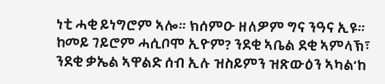ነቲ ሓቂ ይነግሮም ኣሎ። ክሰምዑ ዘለዎም ግና ንዓና ኢዩ። ከመይ ገይሮም ሓሲቦሞ ኢዮም? ንደቂ ኣቤል ደቂ ኣምላኽ፣ ንደቂ ቃኤል ኣዋልድ ሰብ ኢሉ ዝስይምን ዝጽውዕን ኣካል’ከ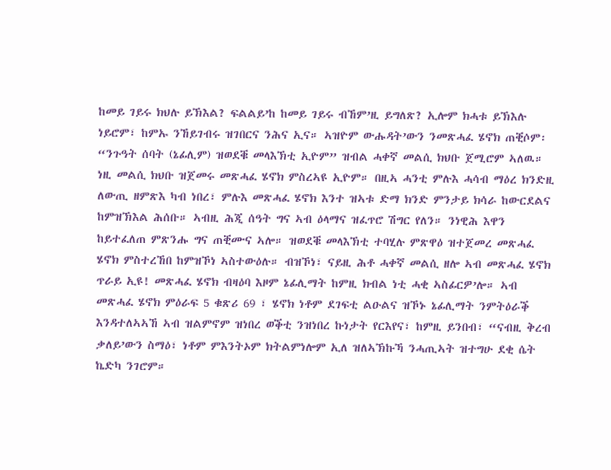ከመይ ገይሩ ክህሉ ይኽእል? ፍልልይ’ከ ከመይ ገይሩ ብኸም’ዚ ይግለጽ? ኢሎም ክሓቱ ይኽእሉ ነይሮም፣ ከምኡ ንኸይገብሩ ዝገበርና ንሕና ኢና። ኣዝዮም ውሑዳት’ውን ንመጽሓፈ ሄኖክ ጠቒሶም፡ “ንጉዓት ሰባት (ኔፊሊም) ዝወደቑ መላእኽቲ ኢዮም” ዝብል ሓቀኛ መልሲ ክህቡ ጀሚሮም ኣለዉ። ነዚ መልሲ ክህቡ ዝጀመሩ መጽሓፈ ሄኖክ ምስረኣዩ ኢዮም። በዚኣ ሓንቲ ምሉእ ሓሳብ ማዕረ ክንድዚ ለውጢ ዘምጽእ ካብ ነበረ፣ ምሉእ መጽሓፈ ሄኖክ እንተ ዝኣቱ ድማ ክንድ ምንታይ ክሳራ ከውርደልና ከምዝኽእል ሕሰቡ። ኣብዚ ሕጂ ሰዓት ግና ኣብ ዕላማና ዝፈጥሮ ሽግር የለን። ንነዊሕ እዋን ከይተፈለጠ ምጽንሑ ግና ጠቒሙና ኣሎ። ዝወደቑ መላእኽቲ ተባሂሉ ምጽዋዕ ዝተጀመረ መጽሓፈ ሄኖክ ምስተረኸበ ከምዝኾነ ኣስተውዕሉ። ብዝኾነ፣ ናይዚ ሕቶ ሓቀኛ መልሲ ዘሎ ኣብ መጽሓፈ ሄኖክ ጥራይ ኢዩ! መጽሓፈ ሄኖክ ብዛዕባ እዞም ኔፊሊማት ከምዚ ክብል ነቲ ሓቂ ኣስፊርዎ’ሎ። ኣብ መጽሓፈ ሄኖክ ምዕራፍ 5 ቁጽሪ 69 ፣ ሄኖክ ነቶም ደገፍቲ ልዑልና ዝኾኑ ኔፊሊማት ንምትዕራቕ እንዳተለኣኣኸ ኣብ ዝልምኖም ዝነበረ ወቕቲ ንዝነበረ ኩነታት የርእየና፣ ከምዚ ይንበብ፣ “ናብዚ ቅረብ ቃለይ’ውን ስማዕ፣ ነቶም ምእንትኦም ክትልምነሎም ኢለ ዝለኣኽኩኻ ንሓጢኣት ዝተግሁ ደቂ ሴት ኬድካ ንገሮም።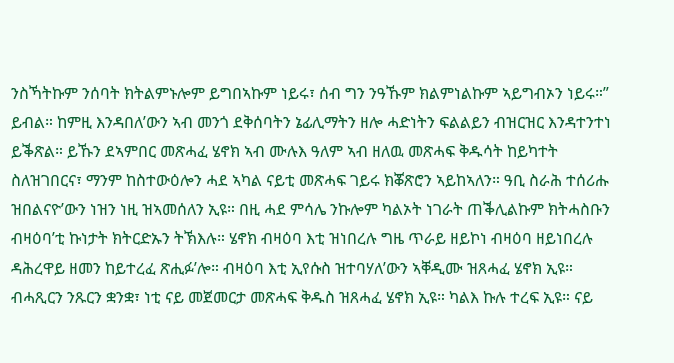ንስኻትኩም ንሰባት ክትልምኑሎም ይግበኣኩም ነይሩ፣ ሰብ ግን ንዓኹም ክልምነልኩም ኣይግብኦን ነይሩ።” ይብል። ከምዚ እንዳበለ’ውን ኣብ መንጎ ደቅሰባትን ኔፊሊማትን ዘሎ ሓድነትን ፍልልይን ብዝርዝር እንዳተንተነ ይቕጽል። ይኹን ደኣምበር መጽሓፈ ሄኖክ ኣብ ሙሉእ ዓለም ኣብ ዘለዉ መጽሓፍ ቅዱሳት ከይካተት ስለዝገበርና፣ ማንም ከስተውዕሎን ሓደ ኣካል ናይቲ መጽሓፍ ገይሩ ክቖጽሮን ኣይከኣለን። ዓቢ ስራሕ ተሰሪሑ ዝበልናዮ’ውን ነዝን ነዚ ዝኣመሰለን ኢዩ። በዚ ሓደ ምሳሌ ንኩሎም ካልኦት ነገራት ጠቕሊልኩም ክትሓስቡን ብዛዕባ’ቲ ኩነታት ክትርድኡን ትኽእሉ። ሄኖክ ብዛዕባ እቲ ዝነበረሉ ግዜ ጥራይ ዘይኮነ ብዛዕባ ዘይነበረሉ ዳሕረዋይ ዘመን ከይተረፈ ጽሒፉ’ሎ። ብዛዕባ እቲ ኢየሱስ ዝተባሃለ’ውን ኣቐዲሙ ዝጸሓፈ ሄኖክ ኢዩ። ብሓጺርን ንጹርን ቋንቋ፣ ነቲ ናይ መጀመርታ መጽሓፍ ቅዱስ ዝጸሓፈ ሄኖክ ኢዩ። ካልእ ኩሉ ተረፍ ኢዩ። ናይ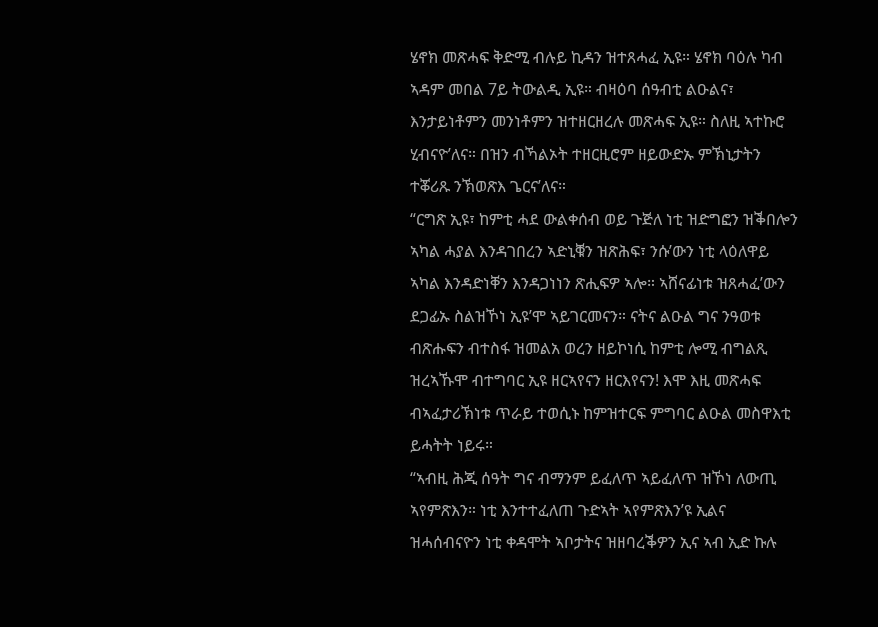ሄኖክ መጽሓፍ ቅድሚ ብሉይ ኪዳን ዝተጸሓፈ ኢዩ። ሄኖክ ባዕሉ ካብ ኣዳም መበል 7ይ ትውልዲ ኢዩ። ብዛዕባ ሰዓብቲ ልዑልና፣ እንታይነቶምን መንነቶምን ዝተዘርዘረሉ መጽሓፍ ኢዩ። ስለዚ ኣተኩሮ ሂብናዮ’ለና። በዝን ብኻልኦት ተዘርዚሮም ዘይውድኡ ምኽኒታትን ተቖሪጹ ንኽወጽእ ጌርና’ለና።
“ርግጽ ኢዩ፣ ከምቲ ሓደ ውልቀሰብ ወይ ጉጅለ ነቲ ዝድግፎን ዝቕበሎን ኣካል ሓያል እንዳገበረን ኣድኒቑን ዝጽሕፍ፣ ንሱ’ውን ነቲ ላዕለዋይ ኣካል እንዳድነቐን እንዳጋነነን ጽሒፍዎ ኣሎ። ኣሸናፊነቱ ዝጸሓፈ’ውን ደጋፊኡ ስልዝኾነ ኢዩ’ሞ ኣይገርመናን። ናትና ልዑል ግና ንዓወቱ ብጽሑፍን ብተስፋ ዝመልአ ወረን ዘይኮነሲ ከምቲ ሎሚ ብግልጺ ዝረኣኹሞ ብተግባር ኢዩ ዘርኣየናን ዘርእየናን! እሞ እዚ መጽሓፍ ብኣፈታሪኽነቱ ጥራይ ተወሲኑ ከምዝተርፍ ምግባር ልዑል መስዋእቲ ይሓትት ነይሩ።
“ኣብዚ ሕጂ ሰዓት ግና ብማንም ይፈለጥ ኣይፈለጥ ዝኾነ ለውጢ ኣየምጽእን። ነቲ እንተተፈለጠ ጉድኣት ኣየምጽእን’ዩ ኢልና ዝሓሰብናዮን ነቲ ቀዳሞት ኣቦታትና ዝዘባረቕዎን ኢና ኣብ ኢድ ኩሉ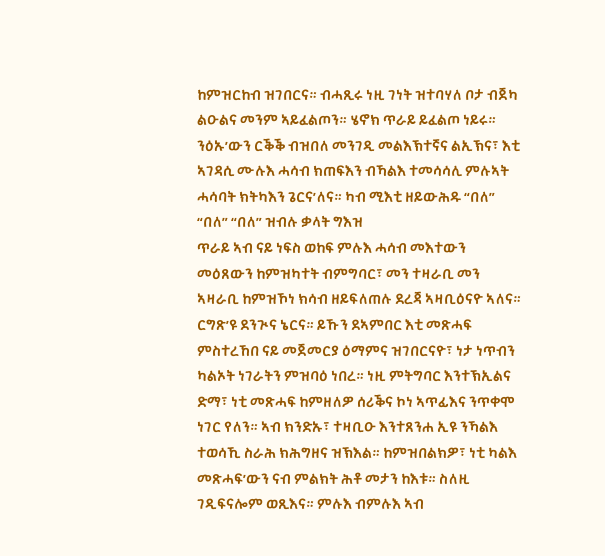ከምዝርከብ ዝገበርና። ብሓጺሩ ነዚ ገነት ዝተባሃለ ቦታ ብጀካ ልዑልና መንም ኣይፈልጦን። ሄኖክ ጥራይ ይፈልጦ ነይሩ። ንዕኡ’ውን ርቕቕ ብዝበለ መንገዲ መልእኽተኛና ልኢኽና፣ እቲ ኣገዳሲ ሙሉእ ሓሳብ ክጠፍእን ብኻልእ ተመሳሳሊ ምሉኣት ሓሳባት ክትካእን ጌርና’ለና። ካብ ሚእቲ ዘይውሕዱ “በለ” “በለ” “በለ” ዝብሉ ቃላት ግእዝ
ጥራይ ኣብ ናይ ነፍስ ወከፍ ምሉእ ሓሳብ መእተውን መዕጸውን ከምዝካተት ብምግባር፣ መን ተዛራቢ መን ኣዛራቢ ከምዝኾነ ክሳብ ዘይፍለጠሉ ደረጃ ኣዛቢዕናዮ ኣለና። ርግጽ’ዩ ደንጒና ኔርና። ይኹን ደኣምበር እቲ መጽሓፍ ምስተረኸበ ናይ መጀመርያ ዕማምና ዝገበርናዮ፣ ነታ ነጥብን ካልኦት ነገራትን ምዝባዕ ነበረ። ነዚ ምትግባር እንተኽኢልና ድማ፣ ነቲ መጽሓፍ ከምዘለዎ ሰሪቕና ኮነ ኣጥፊእና ንጥቀሞ ነገር የለን። ኣብ ክንድኡ፣ ተዛቢዑ እንተጸንሐ ኢዩ ንኻልእ ተወሳኺ ስራሕ ክሕግዘና ዝኽእል። ከምዝበልክዎ፣ ነቲ ካልእ መጽሓፍ’ውን ናብ ምልክት ሕቶ መታን ከእቱ። ስለዚ ገዲፍናሎም ወጺእና። ምሉእ ብምሉእ ኣብ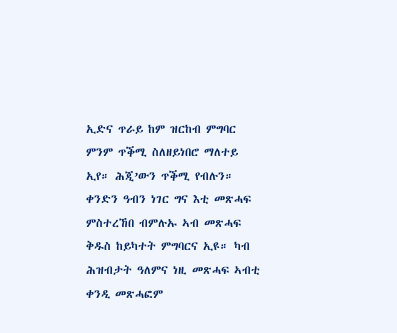ኢድና ጥራይ ከም ዝርከብ ምግባር ምንም ጥቕሚ ስለዘይነበሮ ማለተይ ኢየ። ሕጂ’ውን ጥቕሚ የብሉን። ቀንድን ዓብን ነገር ግና እቲ መጽሓፍ ምስተረኸበ ብምሉኡ ኣብ መጽሓፍ ቅዱስ ከይካተት ምግባርና ኢዩ። ካብ ሕዝብታት ዓለምና ነዚ መጽሓፍ ኣብቲ ቀንዲ መጽሓፎም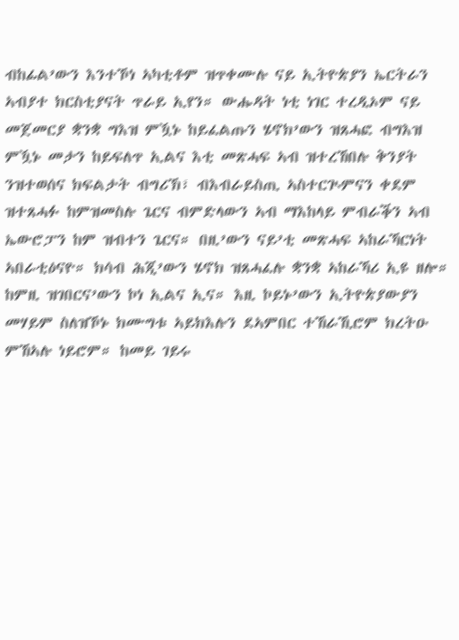ብከፊል’ውን እንተኾነ ኣካቲቶም ዝጥቀሙሉ ናይ ኢትዮጵያን ኤርትራን ኣብያተ ክርስቲያናት ጥራይ ኢየን። ውሑዳት ነቲ ነገር ተረዲኦም ናይ መጀመርያ ቋንቋ ግእዝ ምዃኑ ከይፈልጡን ሄኖክ’ውን ዝጸሓፎ ብግእዝ ምዃኑ መታን ከይፍለጥ ኢልና እቲ መጽሓፍ ኣብ ዝተረኸበሉ ቅንያት ንዝተወሰና ክፍልታት ብግሪኽ፣ ብእብራይስጢ ኣስተርጒምናን ቀደም ዝተጸሓፉ ከምዝመስሉ ጌርና ብምድላውን ኣብ ማእከላይ ምብራቕን ኣብ ኤውሮፓን ከም ዝብተን ጌርና። በዚ’ውን ናይ’ቲ መጽሓፍ ኣከራኻርነት ኣበራቲዕናዮ። ክሳብ ሕጂ’ውን ሄኖክ ዝጸሓፈሉ ቋንቋ ኣከራኻሪ ኢዩ ዘሎ። ከምዚ ዝገበርና’ውን ኮነ ኢልና ኢና። እዚ ኮይኑ’ውን ኢትዮጵያውያን መሃይም ስለዝኾኑ ክሙግቱ ኣይክእሉን ደኣምበር ተኸራኺሮም ክረትዑ ምኸኣሉ ነይሮም። ከመይ ገይሩ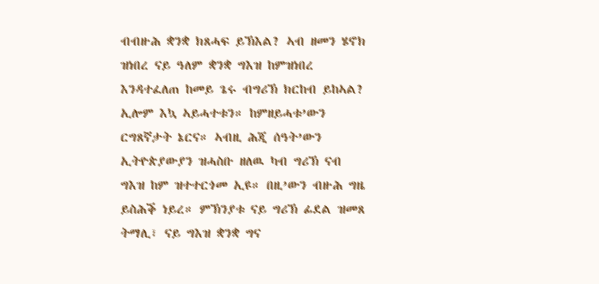ብብዙሕ ቋንቋ ክጸሓፍ ይኽእል? ኣብ ዘመን ሄኖክ ዝነበረ ናይ ዓለም ቋንቋ ግእዝ ከምዝነበረ እንዳተፈለጠ ከመይ ጌሩ ብግሪኽ ክርከብ ይከኣል? ኢሎም እኳ ኣይሓተቱን። ከምዘይሓቱ’ውን ርግጸኛታት ኔርና። ኣብዚ ሕጂ ሰዓት’ውን ኢትዮጵያውያን ዝሓስቡ ዘለዉ ካብ ግሪኽ ናብ ግእዝ ከም ዝተተርጎመ ኢዩ። በዚ’ውን ብዙሕ ግዜ ይስሕቕ ነይረ። ምኽንያቱ ናይ ግሪኽ ፊደል ዝመጸ ትማሊ፣ ናይ ግእዝ ቋንቋ ግና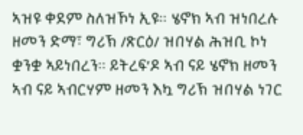ኣዝዩ ቀደም ስለዝኾነ ኢዩ። ሄኖክ ኣብ ዝነበረሉ ዘመን ድማ፣ ግሪኽ /ጽርዕ/ ዝበሃል ሕዝቢ ኮነ ቋንቋ ኣይነበረን። ይትረፍ’ዶ ኣብ ናይ ሄኖክ ዘመን ኣብ ናይ ኣብርሃም ዘመን እኳ ግሪኽ ዝበሃል ነገር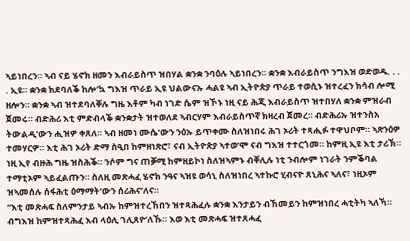ኣይነበረን። ኣብ ናይ ሄኖክ ዘመን እብራይስጥ ዝበሃል ቋንቋ ንባዕሉ ኣይነበረን። ቋንቋ እብራይስጥ ንግእዝ ወድወዱ. . . . ኢዩ። ቋንቋ ክደባለቕ ከሎ’ኳ ግእዝ ጥራይ ኢዩ ህልውናኡ ሓልዩ ኣብ ኢትዮጵያ ጥራይ ተወሲኑ ዝተረፈን ክሳብ ሎሚ ዘሎን። ቋንቋ ኣብ ዝተደባለቐሉ ግዜ እቶም ካብ ነገድ ሴም ዝኾኑ ነዚ ናይ ሕጂ እብራይስጥ ዝተበሃለ ቋንቋ ምዝራብ ጀመሩ። ብድሕሪ እቲ ምድብላቕ ቋንቋታት ዝተወለደ ኣብርሃም እብራይስጥኛ ክዛረብ ጀመረ። ብድሕሪኡ ዝተንስአ ትውልዲ’ውን ሒዝዎ ቀጸለ። ኣብ ዘመነ ሙሴ’ውን ንዕኡ ይጥቀሙ ስለዝነበሩ ሕገ ኦሪት ተጻሒፉ ተዋህቦም። ኣጽንዕዎ ተመሃርዎ። እቲ ሕገ ኦሪት ድማ ስዒበ ከምዘነጽሮ፣ ናብ ኢትዮጵያ ኣተወ’ሞ ናብ ግእዝ ተተርጎመ። ከምዚ ኢዩ እቲ ታሪኽ። ነዚ ኢየ ብዙሕ ግዜ ዝስሕቕ። ንሶም ግና ጠቓሚ ከምዘይኮነ ስለዝኣምኑ ብቐሊሉ ነቲ ንብሎም ነገራት ንምቕባል ተማቲኦም ኣይፈልጡን። ስለዚ መጽሓፈ ሄኖክ ንዓና ኣዝዩ ወሳኒ ስለዝነበረ ኣተኩሮ ሂብናዮ ጸኒሕና ኣለና፣ ነዚኦም ዝኣመሰሉ ሰፋሕቲ ዕማማት’ውን ሰሪሕና’ለና።
“እቲ መጽሓፍ ስለምንታይ ኣብኡ ከምዝተረኸበን ዝተጻሕፈሉ ቋንቋ እንታይን ብኸመይን ከምዝነበረ ሓቲትካ ኣለኻ። ብግእዝ ከምዝተጻሕፈ እብ ላዕሊ ገሊጸዮ’ለኹ። እወ እቲ መጽሓፍ ዝተጸሓፈ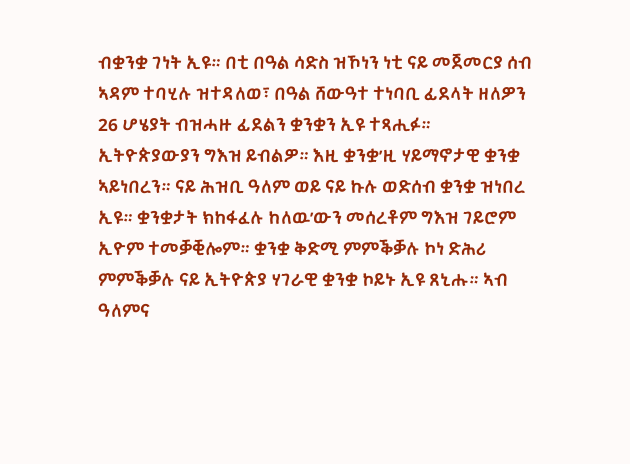ብቋንቋ ገነት ኢዩ። በቲ በዓል ሳድስ ዝኾነን ነቲ ናይ መጀመርያ ሰብ ኣዳም ተባሂሉ ዝተዳለወ፣ በዓል ሸውዓተ ተነባቢ ፊደላት ዘለዎን 26 ሆሄያት ብዝሓዙ ፊደልን ቋንቋን ኢዩ ተጻሒፉ። ኢትዮጵያውያን ግእዝ ይብልዎ። እዚ ቋንቋ’ዚ ሃይማኖታዊ ቋንቋ ኣይነበረን። ናይ ሕዝቢ ዓለም ወይ ናይ ኩሉ ወድሰብ ቋንቋ ዝነበረ ኢዩ። ቋንቋታት ክከፋፈሉ ከለዉ’ውን መሰረቶም ግእዝ ገይሮም ኢዮም ተመቓቒሎም። ቋንቋ ቅድሚ ምምቕቓሉ ኮነ ድሕሪ ምምቕቓሉ ናይ ኢትዮጵያ ሃገራዊ ቋንቋ ኮይኑ ኢዩ ጸኒሑ። ኣብ ዓለምና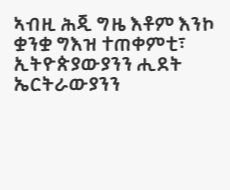ኣብዚ ሕጂ ግዜ እቶም እንኮ ቋንቋ ግእዝ ተጠቀምቲ፣ ኢትዮጵያውያንን ሒደት ኤርትራውያንን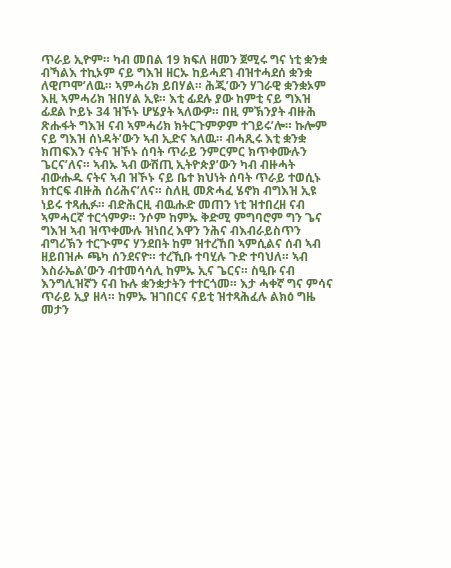ጥራይ ኢዮም። ካብ መበል 19 ክፍለ ዘመን ጀሚሩ ግና ነቲ ቋንቋ ብኻልእ ተኪኦም ናይ ግእዝ ዘርኡ ከይሓደገ ብዝተሓደሰ ቋንቋ ለዊጦሞ’ለዉ። ኣምሓሪክ ይበሃል። ሕጂ’ውን ሃገራዊ ቋንቋኦም እዚ ኣምሓሪክ ዝበሃል ኢዩ። እቲ ፊደሉ ያው ከምቲ ናይ ግእዝ ፊደል ኮይኑ 34 ዝኾኑ ሆሄያት ኣለውዎ። በዚ ምኽንያት ብዙሕ ጽሑፋት ግእዝ ናብ ኣምሓሪክ ክትርጉምዎም ተገይሩ’ሎ። ኩሎም ናይ ግእዝ ሰነዳት’ውን ኣብ ኢድና ኣለዉ። ብሓጺሩ እቲ ቋንቋ ክጠፍእን ናትና ዝኾኑ ሰባት ጥራይ ንምርምር ክጥቀሙሉን ጌርና’ለና። ኣብኡ ኣብ ውሽጢ ኢትዮጵያ’ውን ካብ ብዙሓት ብውሑዱ ናትና ኣብ ዝኾኑ ናይ ቤተ ክህነት ሰባት ጥራይ ተወሲኑ ክተርፍ ብዙሕ ሰሪሕና’ለና። ስለዚ መጽሓፈ ሄኖክ ብግእዝ ኢዩ ነይሩ ተጻሒፉ። ብድሕርዚ ብዉሑድ መጠን ነቲ ዝተበረዘ ናብ ኣምሓርኛ ተርጎምዎ። ንሶም ከምኡ ቅድሚ ምግባሮም ግን ጌና ግእዝ ኣብ ዝጥቀሙሉ ዝነበረ እዋን ንሕና ብእብራይስጥን ብግሪኽን ተርጒምና ሃንደበት ከም ዝተረኸበ ኣምሲልና ሰብ ኣብ ዘይበዝሖ ጫካ ሰንደናዮ። ተረኺቡ ተባሂሉ ጉድ ተባህለ። ኣብ እስራኤል’ውን ብተመሳሳሊ ከምኡ ኢና ጌርና። ስዒቡ ናብ እንግሊዝኛን ናብ ኩሉ ቋንቋታትን ተተርጎመ። እታ ሓቀኛ ግና ምሳና ጥራይ ኢያ ዘላ። ከምኡ ዝገበርና ናይቲ ዝተጻሕፈሉ ልክዕ ግዜ መታን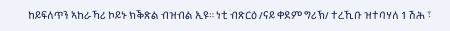ከይፍለጥን ኣከራኻሪ ኮይኑ ክቕጽል ብዝብል ኢዩ። ነቲ ብጽርዕ /ናይ ቀደም ግሪኽ/ ተረኺቡ ዝተባሃለ 1 ሽሕ ፣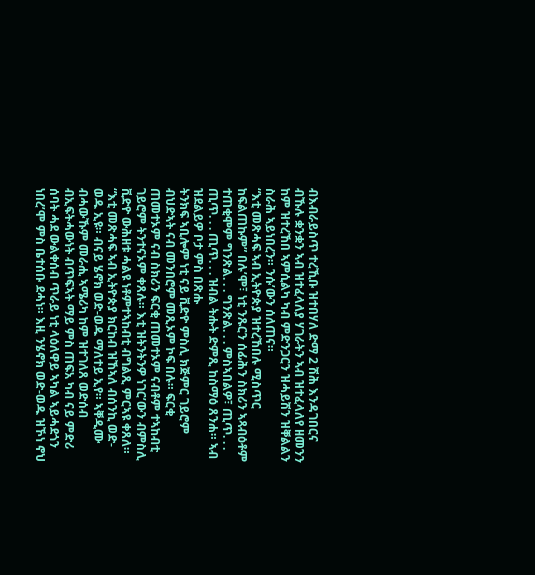ብእብራይስጥ ተረኺቡ ዝተበሃለ ድማ 2 ሽሕ እንዳገበርና ብኹሉ ቋንቋን ኣብ ዝተፈላለያ ሃገራትን ኣብ ዝተፈላለየ ዘመንን ከም ዝተረኸበ ኣምሲልካ ካብ ምድንጋርን ዝሓይሽን ዝቐልልን ስራሕ ኣይነበረን። ንሱ’ውን ሰለጠና።
“እቲ መጽሓፍ ኣብ ኢትዮጵያ ዝተረኸበሉ ሚስጥር ከፍልጠኩም” በሉ’ሞ፣ ነቲ ንጹርን ሰፊሕን ስክሪን ኣጻብዕቶም ተጠቂሞም ግንጽል. . . ግንጽል. . . ምስኣበልዎ፣ ጢጥ. . . ጢጥ. . . ጢጥ. . . ዝብል ትሑት ድምጺ ከስማዕ ጸንሐ። ኣብ ዝደልይዎ ቦታ ምስ በጽሑ
ትንክፍ ኣቢሎም ነቲ ናይ ቪድዮ ምስሊ ክጅምር ገይሮም ብህድኣት ናብ መንበሮም መጺኦም ኮፍ በሉ። ፍርቂ ጠመተኦም ናብ ስክሪን ፍርቂ ጠመተኦም ናብቶም ተኣከብቲ ገይሮም ትንተናኦም ቀጸሉ። እቲ ዝትንትንዎ ነገር’ውን ብምስሊ ቪድዮ ውሕዘቱ ሓልዩ ነቶምተኣከብቲ ብግልጺ ምርኣዩ ቀጸለ።
“እቲ መጽሓፍ ኣብ ኢትዮጵያ ክርከብ ዝኸኣለ ብሰንኪ ወድ-ወዱ ኢዩ። ብናይ ሄኖክ ወድ-ወዱ ማለተይ ኢየ። ኣቐዲሙ ብሓውኹም መራሒ ኣሜሪካ ከም ዝተገለጸ ወድሰብ ብኢፍትሓውነት ብጥፍኣት ማይ ምስ ጠፍአ ካብ ናይ ምድሪ ሰባት ሓደ ውልቀሰብ ጥራይ ነቲ ላዕለዋይ ኣካል ኣይሓደጎን ነበረ’ሞ ምስ ቤተሰቡ ደሓነ። እዚ ንሄኖክ ወድ-ወዱ ዝኾነ ኖህ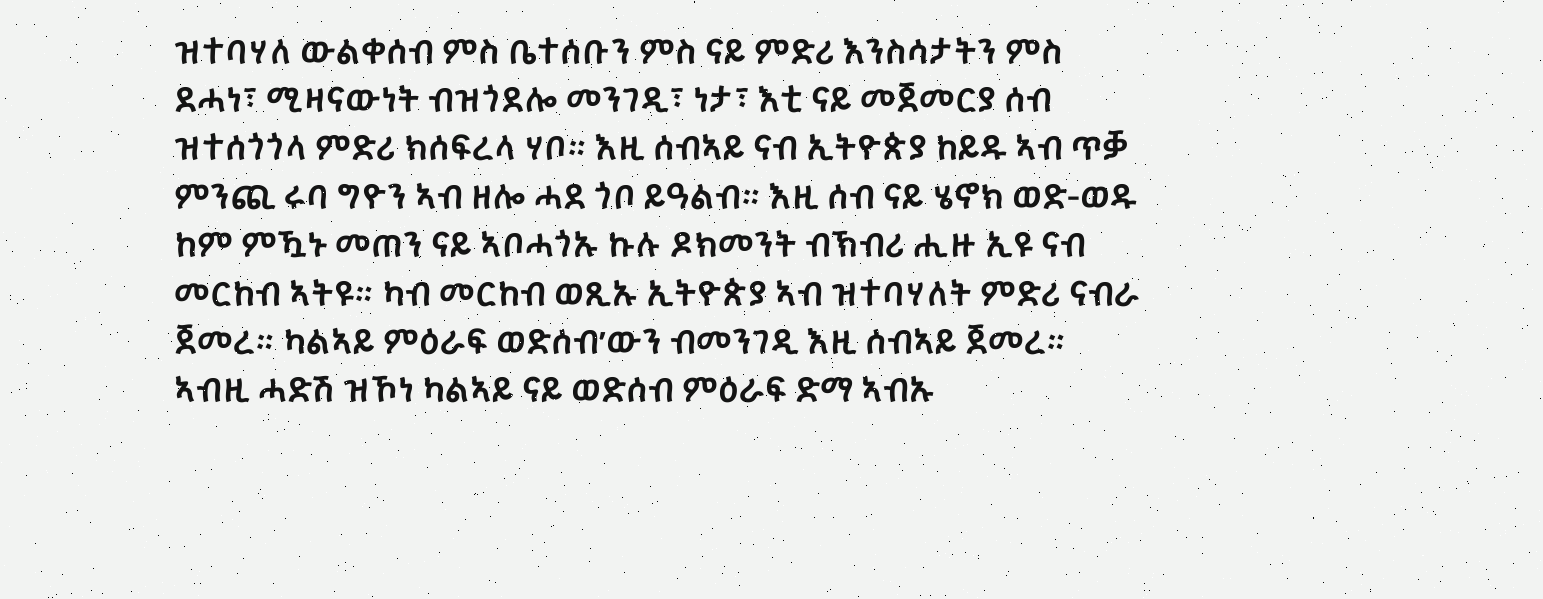ዝተባሃለ ውልቀሰብ ምስ ቤተሰቡን ምስ ናይ ምድሪ እንስሳታትን ምስ ደሓነ፣ ሚዛናውነት ብዝጎደሎ መንገዲ፣ ነታ፣ እቲ ናይ መጀመርያ ሰብ ዝተሰጎጎላ ምድሪ ክሰፍረላ ሃቦ። እዚ ሰብኣይ ናብ ኢትዮጵያ ከይዱ ኣብ ጥቓ ምንጪ ሩባ ግዮን ኣብ ዘሎ ሓደ ጎቦ ይዓልብ። እዚ ሰብ ናይ ሄኖክ ወድ-ወዱ ከም ምዃኑ መጠን ናይ ኣቦሓጎኡ ኩሉ ዶክመንት ብኽብሪ ሒዙ ኢዩ ናብ መርከብ ኣትዩ። ካብ መርከብ ወጺኡ ኢትዮጵያ ኣብ ዝተባሃለት ምድሪ ናብራ ጀመረ። ካልኣይ ምዕራፍ ወድሰብ’ውን ብመንገዲ እዚ ሰብኣይ ጀመረ። ኣብዚ ሓድሽ ዝኾነ ካልኣይ ናይ ወድሰብ ምዕራፍ ድማ ኣብኡ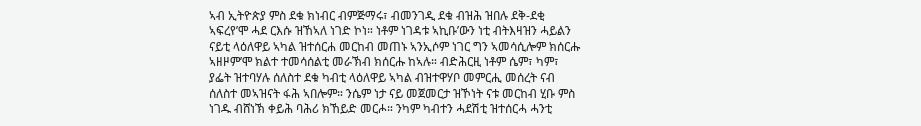ኣብ ኢትዮጵያ ምስ ደቁ ክነብር ብምጅማሩ፣ ብመንገዲ ደቁ ብዝሕ ዝበሉ ደቅ-ደቂ ኣፍረየ’ሞ ሓደ ርእሱ ዝኸኣለ ነገድ ኮነ። ነቶም ነገዳቱ ኣኪቡ’ውን ነቲ ብትእዛዝን ሓይልን ናይቲ ላዕለዋይ ኣካል ዝተሰርሐ መርከብ መጠኑ ኣንኢሶም ነገር ግን ኣመሳሲሎም ክሰርሑ ኣዘዞም’ሞ ክልተ ተመሳሰልቲ መራኽብ ክሰርሑ ከኣሉ። ብድሕርዚ ነቶም ሴም፣ ካም፣ ያፌት ዝተባሃሉ ሰለስተ ደቁ ካብቲ ላዕለዋይ ኣካል ብዝተዋሃቦ መምርሒ መሰረት ናብ ሰለስተ መኣዝናት ፋሕ ኣበሎም። ንሴም ነታ ናይ መጀመርታ ዝኾነት ናቱ መርከብ ሂቡ ምስ ነገዱ ብሸነኽ ቀይሕ ባሕሪ ክኸይድ መርሖ። ንካም ካብተን ሓደሽቲ ዝተሰርሓ ሓንቲ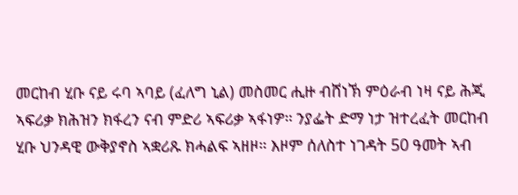መርከብ ሂቡ ናይ ሩባ ኣባይ (ፈለግ ኒል) መስመር ሒዙ ብሸነኽ ምዕራብ ነዛ ናይ ሕጂ ኣፍሪቃ ክሕዝን ክፋረን ናብ ምድሪ ኣፍሪቃ ኣፋነዎ። ንያፌት ድማ ነታ ዝተረፈት መርከብ ሂቡ ህንዳዊ ውቅያኖስ ኣቋሪጹ ክሓልፍ ኣዘዞ። እዞም ሰለስተ ነገዳት 50 ዓመት ኣብ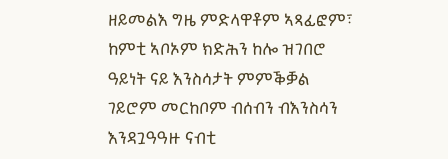ዘይመልእ ግዜ ምድላዋቶም ኣጻፊፎም፣ ከምቲ ኣቦኦም ክድሕን ከሎ ዝገበሮ ዓይነት ናይ እንስሳታት ምምቕቓል ገይሮም መርከቦም ብሰብን ብእንስሳን እንዳጓዓዓዙ ናብቲ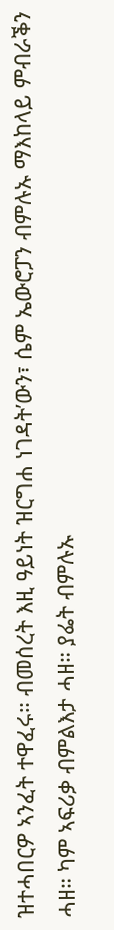ዝተሓበርዎ ኣንፈት ተዋፈሩ። ብመሰረት እዚ ዓይነት ዝርግሐ ነገዳት’ውን፣ ሴም ኤውሮፓን ብምሉኡ ማእከላይ ምብራቕን ሓዘ። ካም ኣፍሪቃ ብምልእታ ሓዘ። ያፌት ብምሉኡ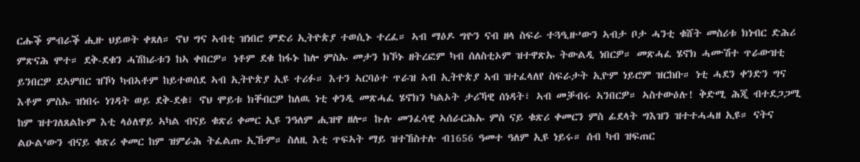ርሑቕ ምብራቕ ሒዙ ህይወት ቀጸለ። ኖህ ግና ኣብቲ ዝነበሮ ምድሪ ኢትዮጵያ ተወሲኑ ተረፈ። ኣብ ማዕዶ ግዮን ናብ ዘላ ስፍራ ተጓዒዙ’ውን ኣብታ ቦታ ሓንቲ ቁሸት መስሪቱ ክነብር ድሕሪ ምጽናሕ ሞተ። ደቅ-ደቁን ሓሽከራቱን ከኣ ቀበርዎ። ነቶም ደቁ ከፋኑ ከሎ ምስኡ መታን ክኾኑ ዘትረፎም ካብ ሰለስቲኦም ዝተዋጽኡ ትውልዲ ነበርዎ። መጽሓፈ ሄኖክ ሓሙሽተ ጥራውዝቲ ይንበርዎ ደኣምበር ዝኾነ ካብኣቶም ከይተወሰደ ኣብ ኢትዮጵያ ኢዩ ተሪፉ። እተን ኣርባዕተ ጥራዝ ኣብ ኢትዮጵያ ኣብ ዝተፈላለየ ስፍራታት ኢዮም ነይሮም ዝርከቡ። ነቲ ሓደን ቀንድን ግና እቶም ምስኡ ዝነበሩ ነገዳት ወይ ደቅ-ደቁ፣ ኖህ ሞይቱ ክቐብርዎ ከለዉ ነቲ ቀንዲ መጽሓፈ ሄኖክን ካልኦት ታሪኻዊ ሰነዳት፣ ኣብ መቓብሩ ኣንበርዎ። ኣስተውዕሉ! ቅድሚ ሕጂ ብተደጋጋሚ ከም ዝተገለጸልኩም እቲ ላዕለዋይ ኣካል ብናይ ቁጽሪ ቀመር ኢዩ ንዓለም ሒዝዋ ዘሎ። ኩሉ መንፈሳዊ ኣሰራርሕኡ ምስ ናይ ቁጽሪ ቀመርን ምስ ፊደላት ግእዝን ዝተተሓሓዘ ኢዩ። ናትና ልዑል’ውን ብናይ ቁጽሪ ቀመር ከም ዝምራሕ ትፈልጡ ኢኹም። ስለዚ እቲ ጥፍኣት ማይ ዝተኸስተሉ ብ1656 ዓመተ ዓለም ኢዩ ነይሩ። ሰብ ካብ ዝፍጠር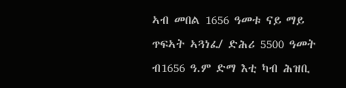ኣብ መበል 1656 ዓመቱ ናይ ማይ ጥፍኣት ኣጓነፈ/ ድሕሪ 5500 ዓመት ብ1656 ዓ.ም ድማ እቲ ካብ ሕዝቢ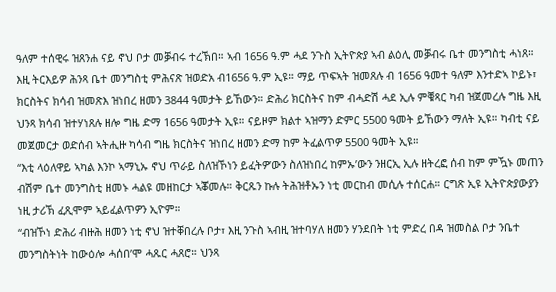ዓለም ተሰዊሩ ዝጸንሐ ናይ ኖህ ቦታ መቓብሩ ተረኽበ። ኣብ 1656 ዓ.ም ሓደ ንጉስ ኢትዮጵያ ኣብ ልዕሊ መቓብሩ ቤተ መንግስቲ ሓነጸ። እዚ ትርእይዎ ሕንጻ ቤተ መንግስቲ ምሕናጽ ዝወድአ ብ1656 ዓ.ም ኢዩ። ማይ ጥፍኣት ዝመጸሉ ብ 1656 ዓመተ ዓለም እንተድኣ ኮይኑ፣ ክርስትና ክሳብ ዝመጽእ ዝነበረ ዘመን 3844 ዓመታት ይኸውን። ድሕሪ ክርስትና ከም ብሓድሽ ሓደ ኢሉ ምቑጻር ካብ ዝጀመረሉ ግዜ እዚ ህንጻ ክሳብ ዝተሃነጸሉ ዘሎ ግዜ ድማ 1656 ዓመታት ኢዩ። ናይዞም ክልተ ኣዝማን ድምር 5500 ዓመት ይኸውን ማለት ኢዩ። ካብቲ ናይ መጀመርታ ወድሰብ ኣትሒዙ ካሳብ ግዜ ክርስትና ዝነበረ ዘመን ድማ ከም ትፈልጥዎ 5500 ዓመት ኢዩ።
“እቲ ላዕለዋይ ኣካል እንኮ ኣማኒኡ ኖህ ጥራይ ስለዝኾነን ይፈትዎ’ውን ስለዝነበረ ከምኡ’ውን ንዘርኢ ኢሉ ዘትረፎ ሰብ ከም ምዃኑ መጠን ብሽም ቤተ መንግስቲ ዘመኑ ሓልዩ መዘከርታ ኣቖመሉ። ቅርጹን ኩሉ ትሕዝቶኡን ነቲ መርከብ መሲሉ ተሰርሐ። ርግጽ ኢዩ ኢትዮጵያውያን ነዚ ታሪኽ ፈጺሞም ኣይፈልጥዎን ኢዮም።
“ብዝኾነ ድሕሪ ብዙሕ ዘመን ነቲ ኖህ ዝተቐበረሉ ቦታ፣ እዚ ንጉስ ኣብዚ ዝተባሃለ ዘመን ሃንደበት ነቲ ምድረ በዳ ዝመስል ቦታ ንቤተ መንግስትነት ከውዕሎ ሓሰበ’ሞ ሓጹር ሓጸሮ። ህንጻ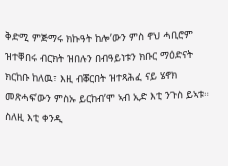ቅድሚ ምጅማሩ ክኩዓት ከሎ’ውን ምስ ኖህ ሓቢሮም ዝተቐበሩ ብርክት ዝበሉን በብዓይነቱን ክቡር ማዕድናት ክርከቡ ከለዉ፣ እዚ ብቖርበት ዝተጻሕፈ ናይ ሄኖክ መጽሓፍ’ውን ምስኡ ይርከብ’ሞ ኣብ ኢድ እቲ ንጉስ ይኣቱ። ስለዚ እቲ ቀንዲ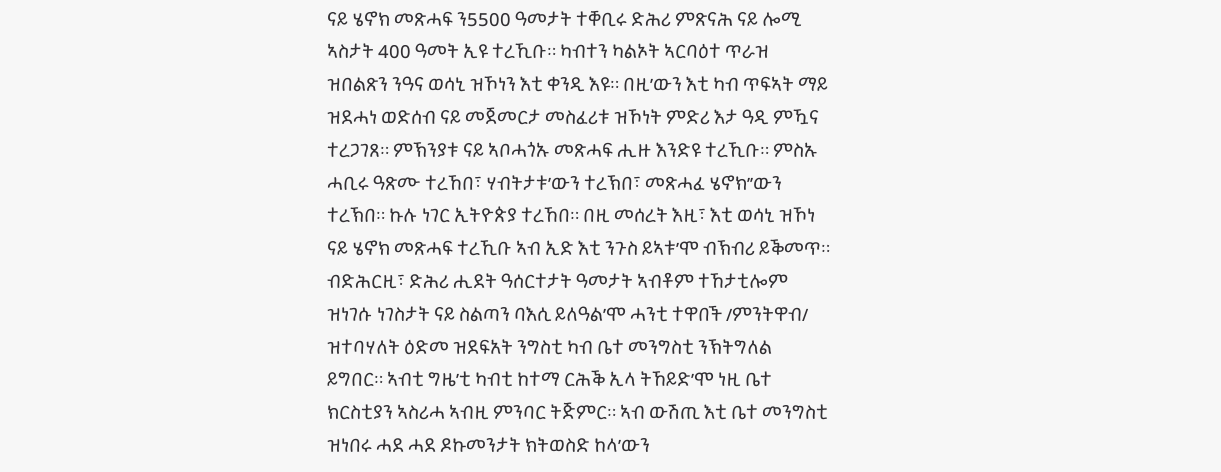ናይ ሄኖክ መጽሓፍ ን5500 ዓመታት ተቐቢሩ ድሕሪ ምጽናሕ ናይ ሎሚ ኣስታት 400 ዓመት ኢዩ ተረኺቡ። ካብተን ካልኦት ኣርባዕተ ጥራዝ ዝበልጽን ንዓና ወሳኒ ዝኾነን እቲ ቀንዲ እዩ። በዚ’ውን እቲ ካብ ጥፍኣት ማይ ዝደሓነ ወድሰብ ናይ መጀመርታ መስፈሪቱ ዝኾነት ምድሪ እታ ዓዲ ምዃና ተረጋገጸ። ምኽንያቱ ናይ ኣቦሓጎኡ መጽሓፍ ሒዙ እንድዩ ተረኺቡ። ምስኡ ሓቢሩ ዓጽሙ ተረኸበ፣ ሃብትታቱ’ውን ተረኽበ፣ መጽሓፈ ሄኖክ’’ውን ተረኽበ። ኩሉ ነገር ኢትዮጵያ ተረኸበ። በዚ መሰረት እዚ፣ እቲ ወሳኒ ዝኾነ ናይ ሄኖክ መጽሓፍ ተረኺቡ ኣብ ኢድ እቲ ንጉስ ይኣቱ’ሞ ብኽብሪ ይቕመጥ። ብድሕርዚ፣ ድሕሪ ሒደት ዓሰርተታት ዓመታት ኣብቶም ተኸታቲሎም ዝነገሱ ነገስታት ናይ ስልጣን ባእሲ ይለዓል’ሞ ሓንቲ ተዋበች /ምንትዋብ/ ዝተባሃለት ዕድመ ዝደፍአት ንግስቲ ካብ ቤተ መንግስቲ ንኽትግለል ይግበር። ኣብቲ ግዜ’ቲ ካብቲ ከተማ ርሕቕ ኢላ ትኸይድ’ሞ ነዚ ቤተ ክርስቲያን ኣስሪሓ ኣብዚ ምንባር ትጅምር። ኣብ ውሽጢ እቲ ቤተ መንግስቲ ዝነበሩ ሓደ ሓደ ዶኩመንታት ክትወስድ ከላ’ውን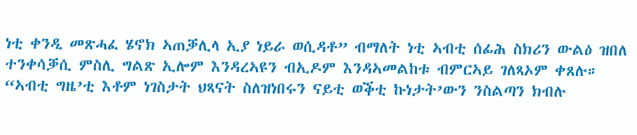ነቲ ቀንዲ መጽሓፈ ሄኖክ ኣጠቓሊላ ኢያ ነይራ ወሲዳቶ” ብማለት ነቲ ኣብቲ ሰፊሕ ስክሪን ውልዕ ዝበለ ተንቀሳቓሲ ምስሊ ግልጽ ኢሎም እንዳረኣዩን ብኢዶም እንዳኣመልከቱ ብምርኣይ ገለጻኦም ቀጸሉ። “ኣብቲ ግዜ’ቲ እቶም ነገስታት ህጻናት ስለዝነበሩን ናይቲ ወቕቲ ኩነታት’ውን ንስልጣን ክብሉ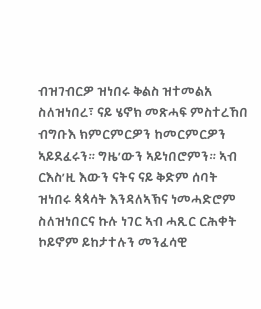ብዝገብርዎ ዝነበሩ ቅልስ ዝተመልአ ስለዝነበረ፣ ናይ ሄኖክ መጽሓፍ ምስተረኸበ ብግቡእ ክምርምርዎን ከመርምርዎን ኣይደፈሩን። ግዜ’ውን ኣይነበሮምን። ኣብ ርእስ’ዚ እውን ናትና ናይ ቅድም ሰባት ዝነበሩ ጳጳሳት እንዳለኣኽና ነመሓድሮም ስለዝነበርና ኩሉ ነገር ኣብ ሓጺር ርሕቀት ኮይኖም ይከታተሉን መንፈሳዊ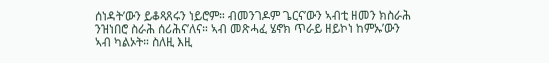ሰነዳት’ውን ይቆጻጸሩን ነይሮም። ብመንገዶም ጌርና’ውን ኣብቲ ዘመን ክስራሕ ንዝነበሮ ስራሕ ሰሪሕና’ለና። ኣብ መጽሓፈ ሄኖክ ጥራይ ዘይኮነ ከምኡ’ውን ኣብ ካልኦት። ስለዚ እዚ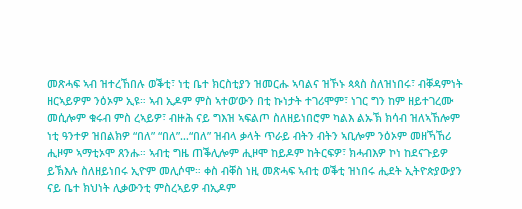መጽሓፍ ኣብ ዝተረኸበሉ ወቕቲ፣ ነቲ ቤተ ክርስቲያን ዝመርሑ ኣባልና ዝኾኑ ጳጳስ ስለዝነበሩ፣ ብቐዳምነት ዘርኣይዎም ንዕኦም ኢዩ። ኣብ ኢዶም ምስ ኣተወ’ውን በቲ ኩነታት ተገሪሞም፣ ነገር ግን ከም ዘይተገረሙ መሲሎም ቁሩብ ምስ ረኣይዎ፣ ብዙሕ ናይ ግእዝ ኣፍልጦ ስለዘይነበሮም ካልእ ልኡኽ ክሳብ ዝለኣኸሎም ነቲ ዓንተዎ ዝበልክዎ “በለ” “በለ”…“በለ” ዝብላ ቃላት ጥራይ ብትን ብትን ኣቢሎም ንዕኦም መዘኻኸሪ ሒዞም ኣማቲኦሞ ጸንሑ። ኣብቲ ግዜ ጠቕሊሎም ሒዞሞ ከይዶም ከትርፍዎ፣ ክሓብእዎ ኮነ ከደናጉይዎ ይኽእሉ ስለዘይነበሩ ኢዮም መሊሶሞ። ቀስ ብቐስ ነዚ መጽሓፍ ኣብቲ ወቕቲ ዝነበሩ ሒደት ኢትዮጵያውያን ናይ ቤተ ክህነት ሊቃውንቲ ምስረኣይዎ ብኢዶም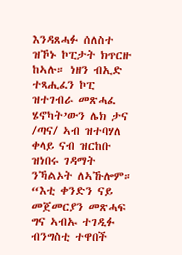እንዳጸሓፉ ሰለስተ ዝኾኑ ኮፒታት ክጥርዙ ከኣሉ። ነዘን ብኢድ ተጻሒፈን ኮፒ ዝተገብራ መጽሓፈ ሄኖካት’ውን ሌክ ታና /ጣና/ ኣብ ዝተባሃለ ቀላይ ናብ ዝርከቡ ዝነበሩ ገዳማት ንኻልኦት ለኣኹሎም።
“እቲ ቀንድን ናይ መጀመርያን መጽሓፍ ግና ኣብኡ ተገዲፉ ብንግስቲ ተዋበች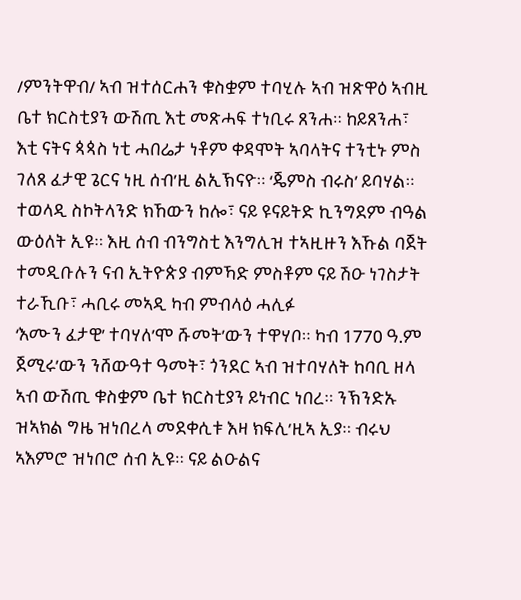/ምንትዋብ/ ኣብ ዝተሰርሐን ቁስቋም ተባሂሉ ኣብ ዝጽዋዕ ኣብዚ ቤተ ክርስቲያን ውሽጢ እቲ መጽሓፍ ተነቢሩ ጸንሐ። ከይጸንሐ፣ እቲ ናትና ጳጳስ ነቲ ሓበሬታ ነቶም ቀዳሞት ኣባላትና ተንቲኑ ምስ ገለጸ ፈታዊ ጌርና ነዚ ሰብ’ዚ ልኢኽናዮ። ‘ጄምስ ብሩስ’ ይባሃል። ተወላዲ ስኮትላንድ ክኸውን ከሎ፣ ናይ ዩናይትድ ኪንግደም ብዓል ውዕለት ኢዩ። እዚ ሰብ ብንግስቲ እንግሊዝ ተኣዚዙን እኹል ባጀት ተመዲቡሉን ናብ ኢትዮጵያ ብምኻድ ምስቶም ናይ ሽዑ ነገስታት ተራኺቡ፣ ሓቢሩ መኣዲ ካብ ምብላዕ ሓሊፉ
‘እሙን ፈታዊ’ ተባሃለ’ሞ ሹመት’ውን ተዋሃቦ። ካብ 1770 ዓ.ም ጀሚሩ’ውን ንሸውዓተ ዓመት፣ ጎንደር ኣብ ዝተባሃለት ከባቢ ዘላ ኣብ ውሽጢ ቁስቋም ቤተ ክርስቲያን ይነብር ነበረ። ንኽንድኡ ዝኣክል ግዜ ዝነበረላ መደቀሲቱ እዛ ክፍሊ’ዚኣ ኢያ። ብሩህ ኣእምሮ ዝነበሮ ሰብ ኢዩ። ናይ ልዑልና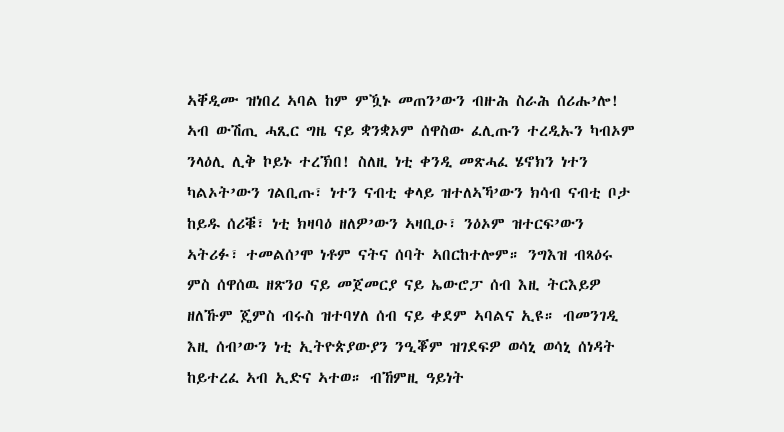ኣቐዲሙ ዝነበረ ኣባል ከም ምዃኑ መጠን’ውን ብዙሕ ስራሕ ሰሪሑ’ሎ! ኣብ ውሽጢ ሓጺር ግዜ ናይ ቋንቋኦም ሰዋስው ፈሊጡን ተረዲኡን ካብኦም ንላዕሊ ሊቅ ኮይኑ ተረኽበ! ስለዚ ነቲ ቀንዲ መጽሓፈ ሄኖክን ነተን ካልኦት’ውን ገልቢጡ፣ ነተን ናብቲ ቀላይ ዝተለኣኻ’ውን ክሳብ ናብቲ ቦታ ከይዱ ሰሪቑ፣ ነቲ ክዛባዕ ዘለዎ’ውን ኣዛቢዑ፣ ንዕኦም ዝተርፍ’ውን ኣትሪፉ፣ ተመልሰ’ሞ ነቶም ናትና ሰባት ኣበርከተሎም። ንግእዝ ብጻዕሩ ምስ ሰዋሰዉ ዘጽንዐ ናይ መጀመርያ ናይ ኤውሮፓ ሰብ እዚ ትርእይዎ ዘለኹም ጄምስ ብሩስ ዝተባሃለ ሰብ ናይ ቀደም ኣባልና ኢዩ። ብመንገዲ እዚ ሰብ’ውን ነቲ ኢትዮጵያውያን ንዒቖም ዝገደፍዎ ወሳኒ ወሳኒ ሰነዳት ከይተረፈ ኣብ ኢድና ኣተወ። ብኸምዚ ዓይነት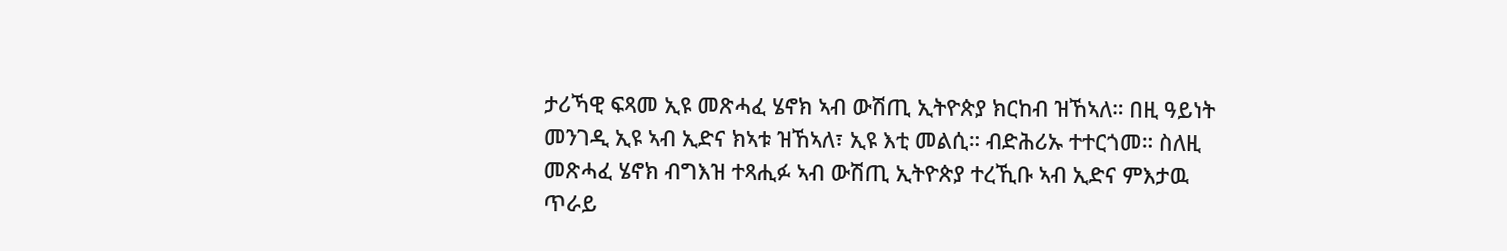ታሪኻዊ ፍጻመ ኢዩ መጽሓፈ ሄኖክ ኣብ ውሽጢ ኢትዮጵያ ክርከብ ዝኸኣለ። በዚ ዓይነት መንገዲ ኢዩ ኣብ ኢድና ክኣቱ ዝኸኣለ፣ ኢዩ እቲ መልሲ። ብድሕሪኡ ተተርጎመ። ስለዚ መጽሓፈ ሄኖክ ብግእዝ ተጻሒፉ ኣብ ውሽጢ ኢትዮጵያ ተረኺቡ ኣብ ኢድና ምእታዉ ጥራይ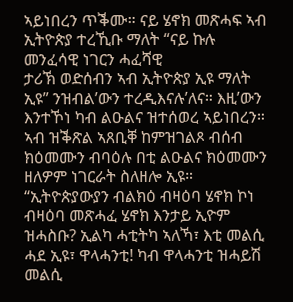ኣይነበረን ጥቕሙ። ናይ ሄኖክ መጽሓፍ ኣብ ኢትዮጵያ ተረኺቡ ማለት “ናይ ኩሉ መንፈሳዊ ነገርን ሓፈሻዊ
ታሪኽ ወድሰብን ኣብ ኢትዮጵያ ኢዩ ማለት ኢዩ” ንዝብል’ውን ተረዲእናሉ’ለና። እዚ’ውን እንተኾነ ካብ ልዑልና ዝተሰወረ ኣይነበረን። ኣብ ዝቕጽል ኣጸቢቐ ከምዝገልጾ ብሰብ ክዕመሙን ብባዕሉ በቲ ልዑልና ክዕመሙን ዘለዎም ነገርራት ስለዘሎ ኢዩ።
“ኢትዮጵያውያን ብልክዕ ብዛዕባ ሄኖክ ኮነ ብዛዕባ መጽሓፈ ሄኖክ እንታይ ኢዮም ዝሓስቡ? ኢልካ ሓቲትካ ኣለኻ፣ እቲ መልሲ ሓደ ኢዩ፣ ዋላሓንቲ! ካብ ዋላሓንቲ ዝሓይሽ መልሲ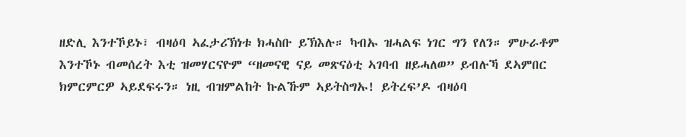ዘድሊ እንተኾይኑ፣ ብዛዕባ ኣፈታሪኽነቱ ክሓስቡ ይኽእሉ። ካብኡ ዝሓልፍ ነገር ግን የለን። ምሁራቶም እንተኾኑ ብመሰረት እቲ ዝመሃርናዮም “ዘመናዊ ናይ መጽናዕቲ ኣገባብ ዘይሓለወ” ይብሉኻ ደኣምበር ክምርምርዎ ኣይደፍሩን። ነዚ ብዝምልከት ኩልኹም ኣይትስግኡ! ይትረፍ’ዶ ብዛዕባ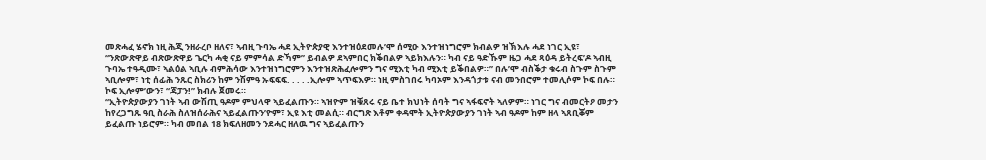መጽሓፈ ሄኖክ ነዚ ሕጂ ንዘራረቦ ዘለና፣ ኣብዚ ጉባኤ ሓደ ኢትዮጵያዊ እንተዝዕደመሉ’ሞ ሰሚዑ እንተዝነግሮም ክብልዎ ዝኽእሉ ሓደ ነገር ኢዩ፣
“ንጽውጽዋይ ብጽውጽዋይ ጌርካ ሓቂ ናይ ምምሳል ድኻም” ይብልዎ ደኣምበር ክቕበልዎ ኣይክእሉን። ካብ ናይ ዓድኹም ዜጋ ሓደ ጻዕዳ ይትረፍ’ዶ ኣብዚ ጉባኤ ተዓዲሙ፣ ኣልዕል ኣቢሉ ብምሕሳው እንተዝነግሮምን እንተዝጽሕፈሎምን ግና ሚእቲ ካብ ሚእቲ ይቕበልዎ።” በሉ’ሞ ብስቕታ ቁሩብ ስጉም ስጉም ኣቢሎም፣ ነቲ ሰፊሕ ንጹር ስክሪን ከም ንሽምዓ ኡፍፍፍ. . . . .ኢሎም ኣጥፍእዎ። ነዚ ምስገበሩ ካባኦም እንዳጎታቱ ናብ መንበሮም ተመሊሶም ኮፍ በሉ። ኮፍ ኢሎም’ውን፣ “ጃፓን!” ክብሉ ጀመሩ።
“ኢትዮጵያውያን ገነት ኣብ ውሽጢ ዓዶም ምህላዋ ኣይፈልጡን። ኣዝዮም ዝቑጸሩ ናይ ቤተ ክህነት ሰባት ግና ኣፋፍኖት ኣለዎም። ነገር ግና ብመርትዖ መታን ከየረጋግጹ ዓቢ ስራሕ ስለዝሰራሕና ኣይፈልጡን’ዮም፣ ኢዩ እቲ መልሲ። ብርግጽ እቶም ቀዳሞት ኢትዮጵያውያን ገነት ኣብ ዓዶም ከም ዘላ ኣጸቢቖም ይፈልጡ ነይሮም። ካብ መበል 18 ክፍለዘመን ንደሓር ዘለዉ ግና ኣይፈልጡን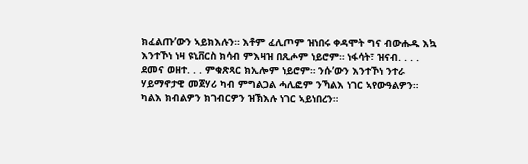ክፈልጡ’ውን ኣይክእሉን። እቶም ፈሊጦም ዝነበሩ ቀዳሞት ግና ብውሑዱ እኳ እንተኾነ ነዛ ዩኒቨርስ ክሳብ ምእዛዝ በጺሖም ነይሮም። ነፋሳት፣ ዝናብ. . . . ደመና ወዘተ. . . ምቁጽጻር ክኢሎም ነይሮም። ንሱ’ውን እንተኾነ ንተራ ሃይማኖታዊ መጀሃሪ ካብ ምግልጋል ሓሊፎም ንኻልእ ነገር ኣየውዓልዎን። ካልእ ክብልዎን ክገብርዎን ዝኽእሉ ነገር ኣይነበረን።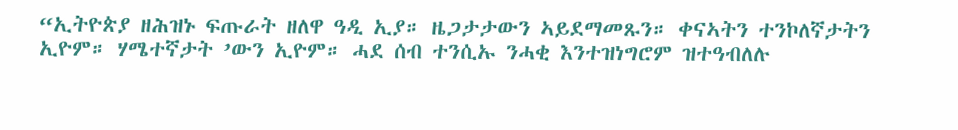“ኢትዮጵያ ዘሕዝኑ ፍጡራት ዘለዋ ዓዲ ኢያ። ዜጋታታውን ኣይደማመጹን። ቀናኣትን ተንኮለኛታትን ኢዮም። ሃሜተኛታት ’ውን ኢዮም። ሓደ ሰብ ተንሲኡ ንሓቂ እንተዝነግሮም ዝተዓብለሉ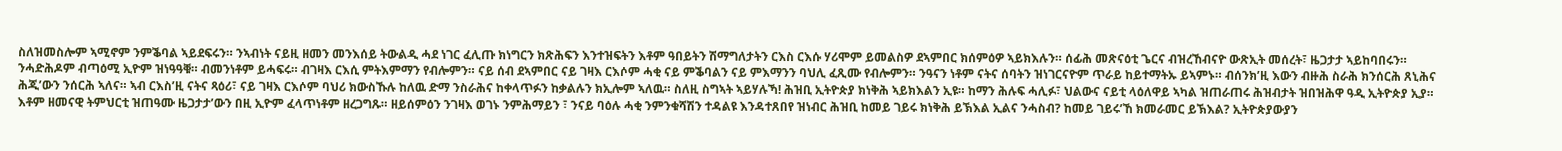ስለዝመስሎም ኣሚኖም ንምቕባል ኣይደፍሩን። ንኣብነት ናይዚ ዘመን መንእሰይ ትውልዲ ሓደ ነገር ፈሊጡ ክነግርን ክጽሕፍን እንተዝፍትን እቶም ዓበይትን ሽማግለታትን ርእስ ርእሱ ሃሪሞም ይመልስዎ ደኣምበር ክሰምዕዎ ኣይክእሉን። ሰፊሕ መጽናዕቲ ጌርና ብዝረኸብናዮ ውጽኢት መሰረት፣ ዜጋታታ ኣይከባበሩን። ንሓድሕዶም ብጣዕሚ ኢዮም ዝነዓዓቑ። ብመንነቶም ይሓፍሩ። ብገዛእ ርእሲ ምትእምማን የብሎምን። ናይ ሰብ ደኣምበር ናይ ገዛእ ርእሶም ሓቂ ናይ ምቕባልን ናይ ምእማንን ባህሊ ፈጺሙ የብሎምን። ንዓናን ነቶም ናትና ሰባትን ዝነገርናዮም ጥራይ ከይተማትኡ ይኣምኑ። ብሰንክ’ዚ እውን ብዙሕ ስራሕ ክንሰርሕ ጸኒሕና ሕጂ’ውን ንሰርሕ ኣለና። ኣብ ርእስ’ዚ ናትና ጻዕሪ፣ ናይ ገዛእ ርእሶም ባህሪ ክውስኹሉ ከለዉ ድማ ንስራሕና ከቀላጥፉን ከቃልሉን ክኢሎም ኣለዉ። ስለዚ ስግኣት ኣይሃሉኻ! ሕዝቢ ኢትዮጵያ ክነቅሕ ኣይክእልን ኢዩ። ከማን ሕሉፍ ሓሊፉ፣ ህልውና ናይቲ ላዕለዋይ ኣካል ዝጠራጠሩ ሕዝብታት ዝበዝሕዋ ዓዲ ኢትዮጵያ ኢያ። እቶም ዘመናዊ ትምህርቲ ዝጠዓሙ ዜጋታታ’ውን በዚ ኢዮም ፈላጥነቶም ዘረጋግጹ። ዘይሰምዕን ንገዛእ ወገኑ ንምሕማይን ፣ ንናይ ባዕሉ ሓቂ ንምንቁሻሽን ተዳልዩ እንዳተጸበየ ዝነብር ሕዝቢ ከመይ ገይሩ ክነቅሕ ይኽእል ኢልና ንሓስብ? ከመይ ገይሩ’ኸ ክመራመር ይኽእል? ኢትዮጵያውያን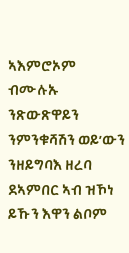ኣእምሮኦም ብሙሉኡ ንጽውጽዋይን ንምንቁሻሽን ወይ’ውን ንዘይግባእ ዘረባ ደኣምበር ኣብ ዝኾነ ይኹን እዋን ልቦም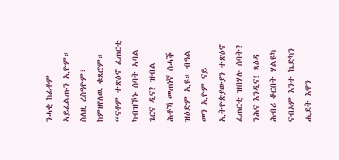ንሓቂ ከፊቶም ኣይፈልጡን ኢዮም። ስለዚ ረስዓዮም፣ ከምዘየለዉ ቁጸሮም።
“ናቶም ተጽዕኖ ፈጠርቲ ካብዝኾኑ ሰባት ኣባል ጌርና ዲና? ዝብል ሕቶኻ መጠነኛ ሰሓቕ ዝዕድም ኢዩ። ብዓል መን ኢዮም ናይ ኢትዮጵያውያን ተጽዕኖ ፈጠርቲ ዝበሃሉ ሰባት? ንሕና እንዲና! ጻዕዳ ሕብሪ ቆርበት ሃልዩካ ናብኦም እንተ ኬድካን ሒደት እዋን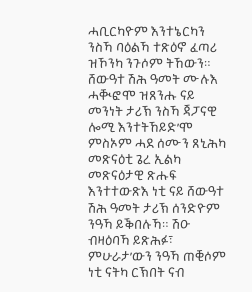ሓቢርካዮም እንተኔርካን ንስኻ ባዕልኻ ተጽዕኖ ፈጣሪ ዝኾንካ ንጉሶም ትኸውን። ሸውዓተ ሽሕ ዓመት ሙሉእ ሓቚፎሞ ዝጸንሑ ናይ መንነት ታሪኽ ንስኻ ጃፓናዊ ሎሚ እንተትኸይድ’ሞ ምስኦም ሓደ ሰሙን ጸኒሕካ መጽናዕቲ ጌረ ኢልካ መጽናዕታዊ ጽሑፍ እንተተውጽእ ነቲ ናይ ሸውዓተ ሽሕ ዓመት ታሪኽ ሰንድዮም ንዓኻ ይቕበሉኻ። ሽዑ ብዛዕባኻ ይጽሕፉ፣ ምሁራታ’ውን ንዓኻ ጠቒሶም ነቲ ናትካ ርኽበት ናብ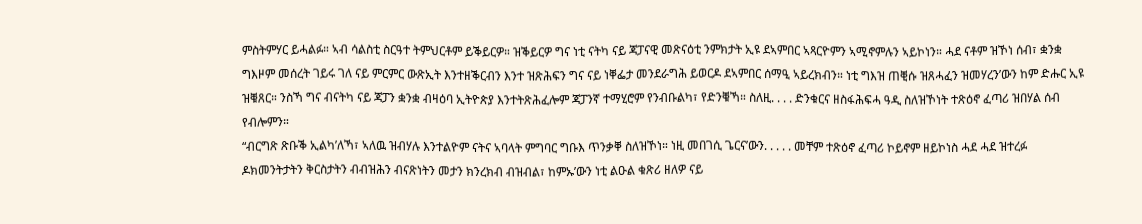ምስትምሃር ይሓልፉ። ኣብ ሳልስቲ ስርዓተ ትምህርቶም ይቕይርዎ። ዝቕይርዎ ግና ነቲ ናትካ ናይ ጃፓናዊ መጽናዕቲ ንምክታት ኢዩ ደኣምበር ኣጻርዮምን ኣሚኖምሉን ኣይኮነን። ሓደ ናቶም ዝኾነ ሰብ፣ ቋንቋ ግእዞም መሰረት ገይሩ ገለ ናይ ምርምር ውጽኢት እንተዘቕርብን እንተ ዝጽሕፍን ግና ናይ ነቐፌታ መንደራግሕ ይወርዶ ደኣምበር ሰማዒ ኣይረክብን። ነቲ ግእዝ ጠቒሱ ዝጸሓፈን ዝመሃረን’ውን ከም ድሑር ኢዩ ዝቑጸር። ንስኻ ግና ብናትካ ናይ ጃፓን ቋንቋ ብዛዕባ ኢትዮጵያ እንተትጽሕፈሎም ጃፓንኛ ተማሂሮም የንብቡልካ፣ የድንቑኻ። ስለዚ. . . . ድንቁርና ዘስፋሕፍሓ ዓዲ ስለዝኾነት ተጽዕኖ ፈጣሪ ዝበሃል ሰብ የብሎምን።
“ብርግጽ ጽቡቕ ኢልካ’ለኻ፣ ኣለዉ ዝብሃሉ እንተልዮም ናትና ኣባላት ምግባር ግቡእ ጥንቃቐ ስለዝኾነ። ነዚ መበገሲ ጌርና’ውን. . . . . መቸም ተጽዕኖ ፈጣሪ ኮይኖም ዘይኮነስ ሓደ ሓደ ዝተረፉ ዶክመንትታትን ቅርስታትን ብብዝሕን ብናጽነትን መታን ክንረክብ ብዝብል፣ ከምኡ’ውን ነቲ ልዑል ቁጽሪ ዘለዎ ናይ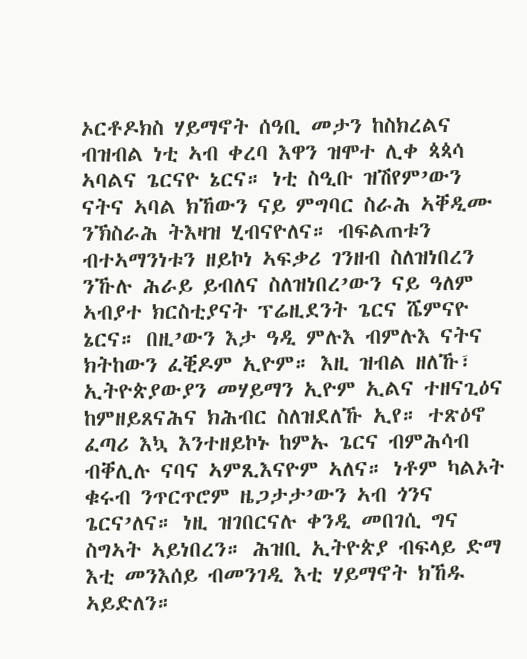ኦርቶዶክስ ሃይማኖት ሰዓቢ መታን ከስክረልና ብዝብል ነቲ ኣብ ቀረባ እዋን ዝሞተ ሊቀ ጳጳሳ ኣባልና ጌርናዮ ኔርና። ነቲ ስዒቡ ዝሽየም’ውን ናትና ኣባል ክኸውን ናይ ምግባር ስራሕ ኣቐዲሙ ንኽስራሕ ትእዛዝ ሂብናዮለና። ብፍልጠቱን ብተኣማንነቱን ዘይኮነ ኣፍቃሪ ገንዘብ ስለዝነበረን ንኹሉ ሕራይ ይብለና ስለዝነበረ’ውን ናይ ዓለም ኣብያተ ክርስቲያናት ፕሬዚደንት ጌርና ሼምናዮ ኔርና። በዚ’ውን እታ ዓዲ ምሉእ ብምሉእ ናትና ክትከውን ፈቒዶም ኢዮም። እዚ ዝብል ዘለኹ፣ ኢትዮጵያውያን መሃይማን ኢዮም ኢልና ተዘናጊዕና ከምዘይጸናሕና ክሕብር ስለዝደለኹ ኢየ። ተጽዕኖ ፈጣሪ እኳ እንተዘይኮኑ ከምኡ ጌርና ብምሕሳብ ብቐሊሉ ናባና ኣምጺእናዮም ኣለና። ነቶም ካልኦት ቁሩብ ንጥርጥሮም ዜጋታታ’ውን ኣብ ጎንና ጌርና’ለና። ነዚ ዝገበርናሉ ቀንዲ መበገሲ ግና ስግኣት ኣይነበረን። ሕዝቢ ኢትዮጵያ ብፍላይ ድማ እቲ መንእሰይ ብመንገዲ እቲ ሃይማኖት ክኸዱ ኣይድለን።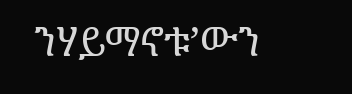ንሃይማኖቱ’ውን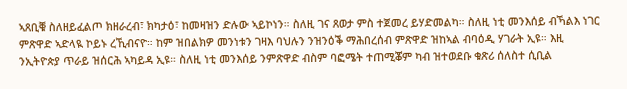ኣጸቢቑ ስለዘይፈልጦ ክዘራረብ፣ ክካታዕ፣ ከመዛዝን ድሉው ኣይኮነን። ስለዚ ገና ጸወታ ምስ ተጀመረ ይሃድመልካ። ስለዚ ነቲ መንእሰይ ብኻልእ ነገር ምጽዋድ ኣድላዪ ኮይኑ ረኺብናዮ። ከም ዝበልክዎ መንነቱን ገዛእ ባህሉን ንዝንዕቕ ማሕበረሰብ ምጽዋድ ዝከኣል ብባዕዲ ሃገራት ኢዩ። እዚ ንኢትዮጵያ ጥራይ ዝሰርሕ ኣካይዳ ኢዩ። ስለዚ ነቲ መንእሰይ ንምጽዋድ ብስም ባፎሜት ተጠሚቖም ካብ ዝተወደቡ ቁጽሪ ሰለስተ ሲቢል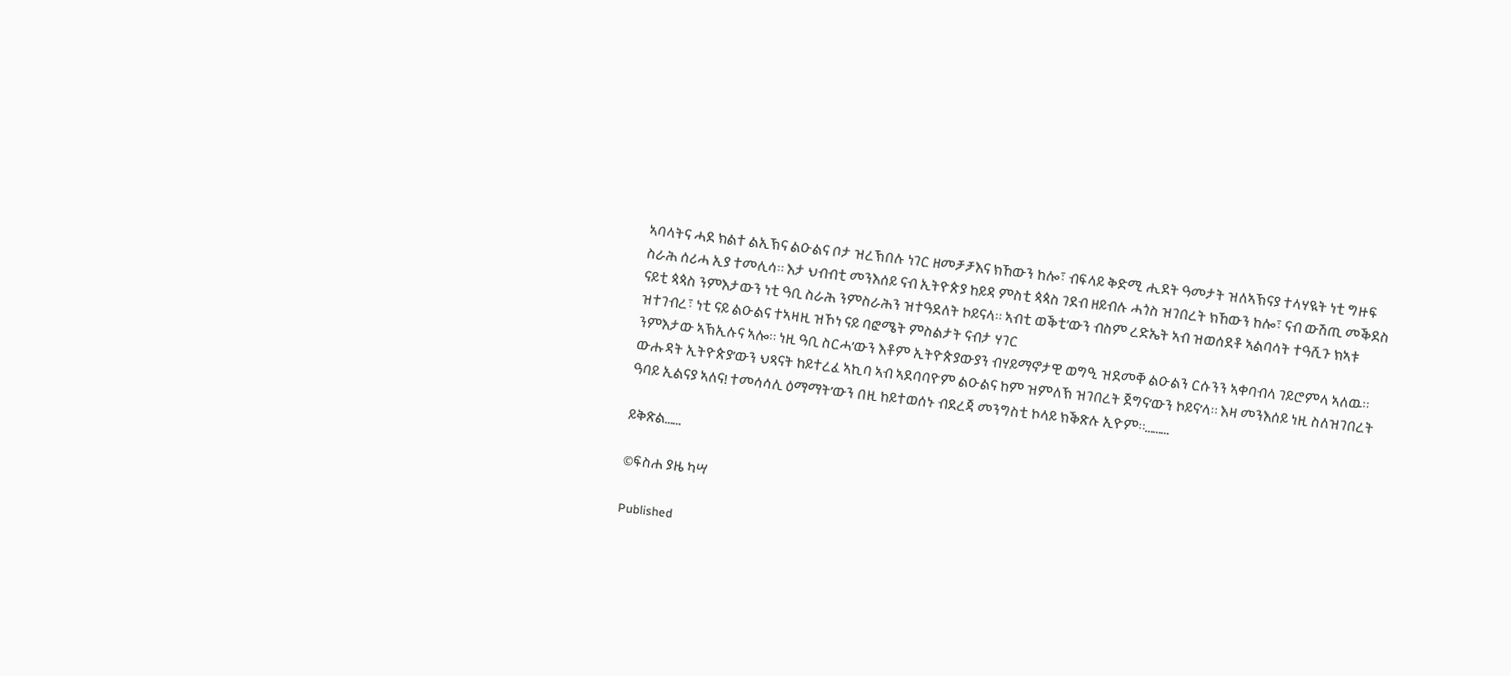ኣባላትና ሓደ ክልተ ልኢኽና ልዑልና ቦታ ዝረኽበሉ ነገር ዘመቻቻእና ክኸውን ከሎ፣ ብፍላይ ቅድሚ ሒደት ዓመታት ዝለኣኽናያ ተላሃዪት ነቲ ግዙፍ ስራሕ ሰሪሓ ኢያ ተመሊሳ። እታ ህብብቲ መንእሰይ ናብ ኢትዮጵያ ከይዳ ምስቲ ጳጳስ ገደብ ዘይብሉ ሓጎስ ዝገበረት ክኸውን ከሎ፣ ናብ ውሽጢ መቕደስ ናይቲ ጳጳስ ንምእታውን ነቲ ዓቢ ስራሕ ንምስራሕን ዝተዓደለት ኮይናላ። ኣብቲ ወቕቲ’ውን ብስም ረድኤት ኣብ ዝወሰደቶ ኣልባሳት ተዓሺጉ ክኣቱ ዝተገብረ፣ ነቲ ናይ ልዑልና ተኣዛዚ ዝኾነ ናይ ባፎሜት ምስልታት ናብታ ሃገር
ንምእታው ኣኽኢሉና ኣሎ። ነዚ ዓቢ ስርሓ’ውን እቶም ኢትዮጵያውያን ብሃይማኖታዊ ወግዒ ዝደመቐ ልዑልን ርሱንን ኣቀባብላ ገይሮምላ ኣለዉ። ውሑዳት ኢትዮጵያ’ውን ህጻናት ከይተረፈ ኣኪባ ኣብ ኣደባባዮም ልዑልና ከም ዝምለኽ ዝገበረት ጀግና’ውን ኮይና’ላ። እዛ መንእሰይ ነዚ ስለዝገበረት ዓባይ ኢልናያ ኣለና! ተመሳሳሊ ዕማማት’ውን በዚ ከይተወሰኑ ብደረጃ መንግስቲ ኮላይ ክቕጽሉ ኢዮም።………

ይቅጽል……

©ፍስሐ ያዜ ካሣ

Published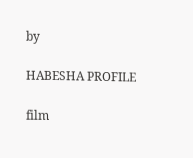by

HABESHA PROFILE

film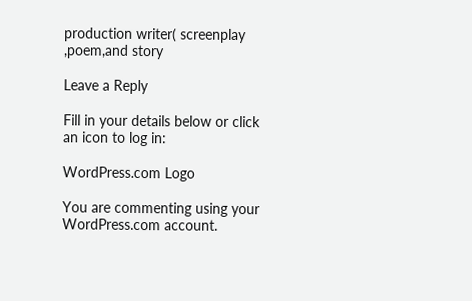production writer( screenplay ,poem,and story

Leave a Reply

Fill in your details below or click an icon to log in:

WordPress.com Logo

You are commenting using your WordPress.com account.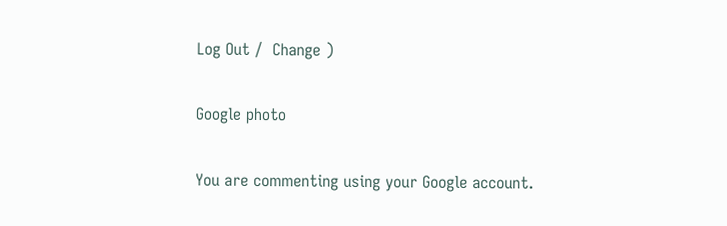Log Out /  Change )

Google photo

You are commenting using your Google account.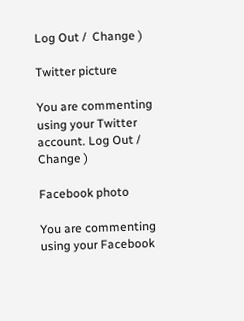Log Out /  Change )

Twitter picture

You are commenting using your Twitter account. Log Out /  Change )

Facebook photo

You are commenting using your Facebook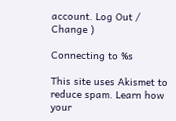account. Log Out /  Change )

Connecting to %s

This site uses Akismet to reduce spam. Learn how your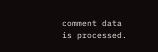comment data is processed.